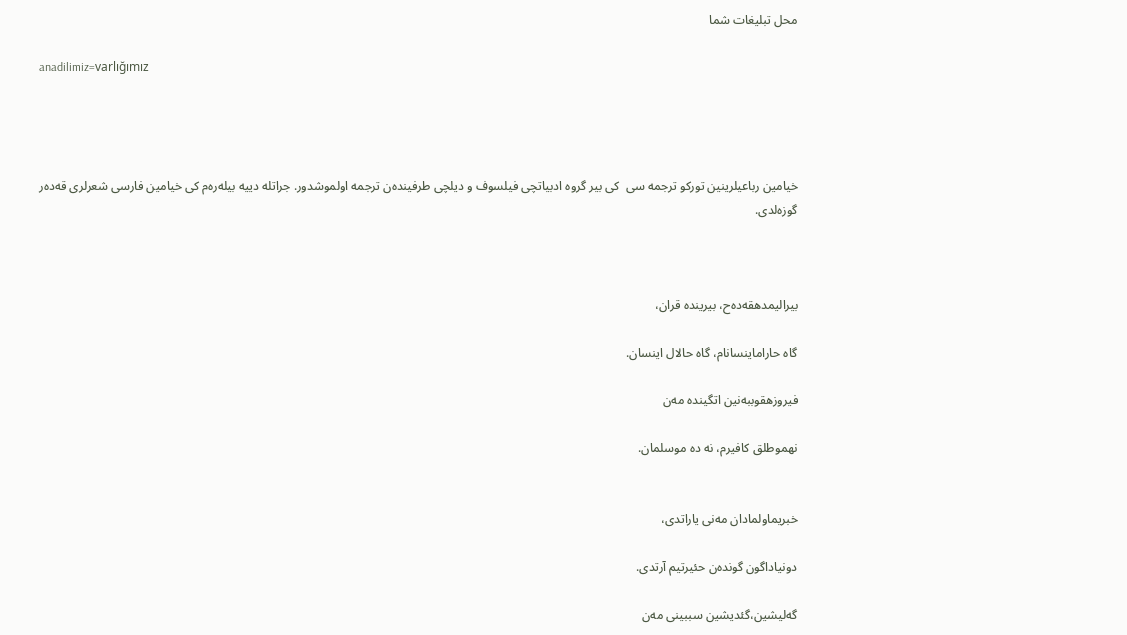محل تبلیغات شما

anadilimiz=varlığımız




خیامین رباعیلرینین تورکو ترجمه سی  کی بیر گروه ادبیاتچی فیلسوف و دیلچی طرفینده‌ن ترجمه اولموشدور. جراتله دییه بیله‌ره‌م کی خیامین فارسی شعرلری قه‌ده‌ر گوزه‌لدی.



بیرا‌لیمدهقه‌ده‌ح، بیرینده قران،

گاه حاراماینسانام، گاه حالال اینسان.

فیروزهقوببه‌نین اتگینده مه‌ن

نهموطلق کافیرم، نه ده موسلمان.


خبریماولمادان مه‌نی یاراتدی،

دونیاداگون گونده‌ن حئیرتیم آرتدی.

گه‌لیشین،گئدیشین سببینی مه‌ن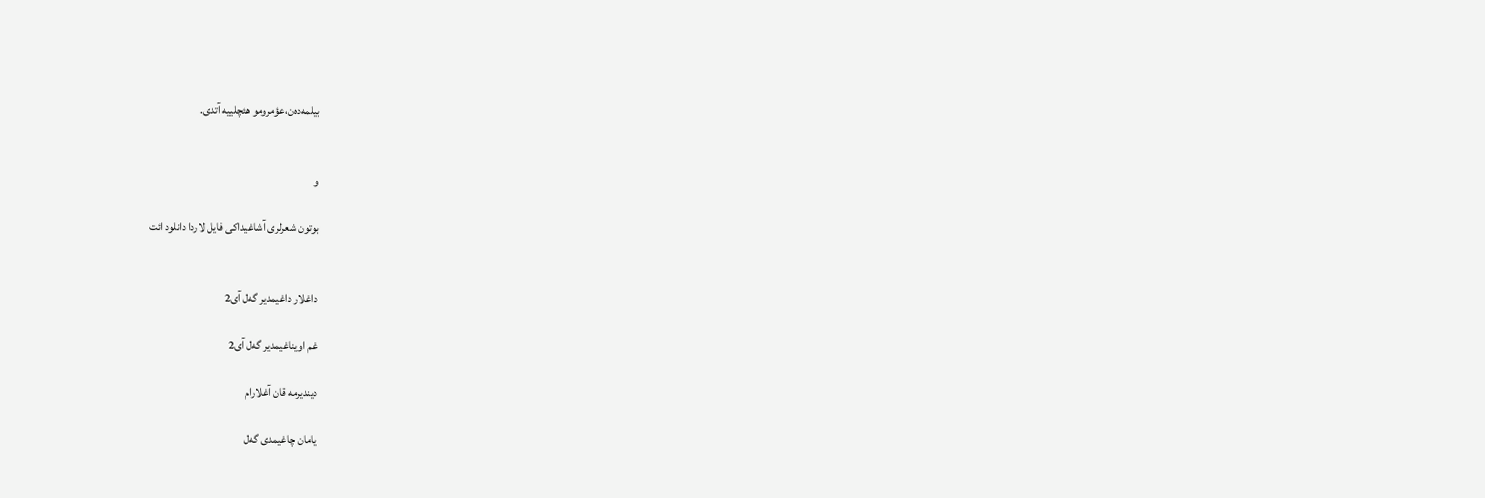بیلمه‌ده‌ن،عؤمرومو هئچلییه آتدی.


و

بوتون شعرلری آشاغیداکی فایل لاردا دانلود ائت


داغلار داغیمدیر گه‌ل آی2

غم اویناغیمدیر گه‌ل آی2

دیندیرمه قان آغلارام

یامان چاغیمدی گه‌ل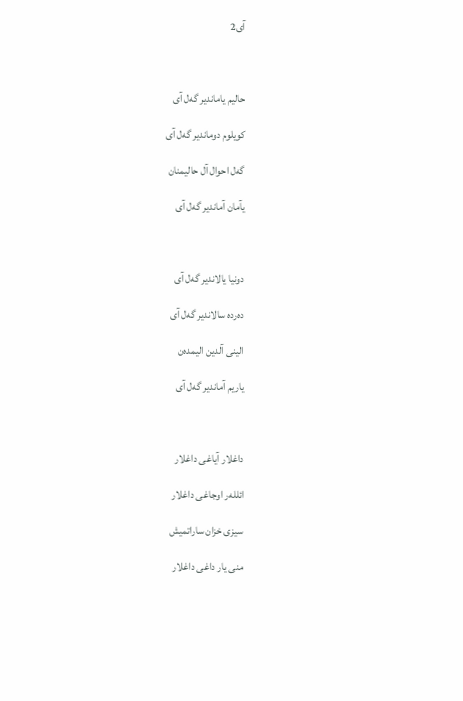آی2



حالیم یاماندیر گه‌ل آی

کویلوم دوماندیر گه‌ل آی

گه‌ل احوال آل حالیمنان

یآمان آماندیر گه‌ل آی



دونیا یالاندیر گه‌ل آی

ده‌رده سالاندیر گه‌ل آی

الینی آلدین الیمده‌ن

یاریم آماندیر گه‌ل آی



داغلار آیاغی داغلار

ائلله‌ر اوجاغی داغلار

سیزی خزان ساراتمیش

منی یار داغی داغلار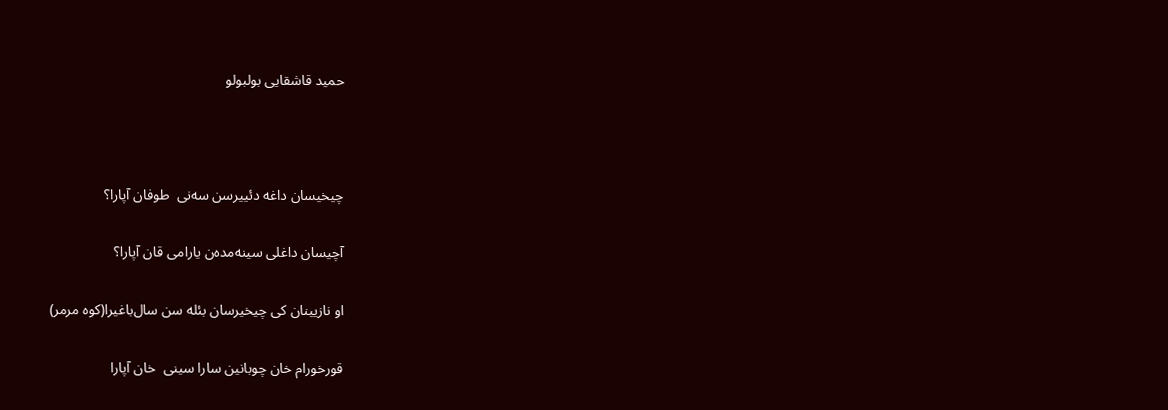حمید قاشقایی بولبولو



چیخیسان داغه دئییرسن سه‌نی  طوفان آپارا؟

آچیسان داغلی سینه‌مده‌ن یارامی قان آپارا؟

او نازیینان کی چیخیرسان بئله سن سال‌باغیرا(کوه مرمر)

قورخورام خان چوبانین سارا سینی  خان آپارا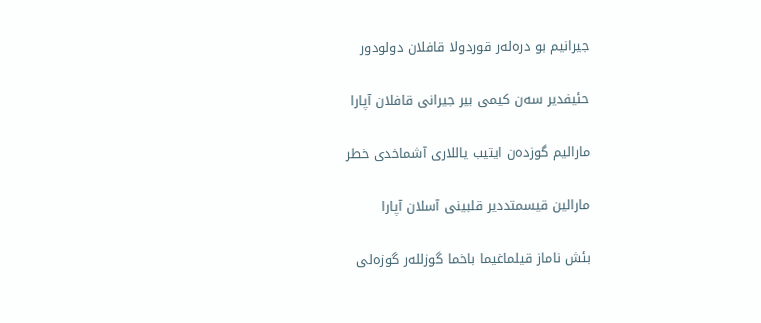جیرانیم بو دره‌له‌ر قوردولا قافلان دولودور

حئیفدیر سه‌ن کیمی بیر جیرانی قافلان آپارا

مارالیم گوزده‌ن ایتیب یاللاری آشماخدی خطر

مارالین قیسمتددیر قلبینی آسلان آپارا

بئش ناماز قیلماغیما باخما گوزلله‌ر گوزه‌لی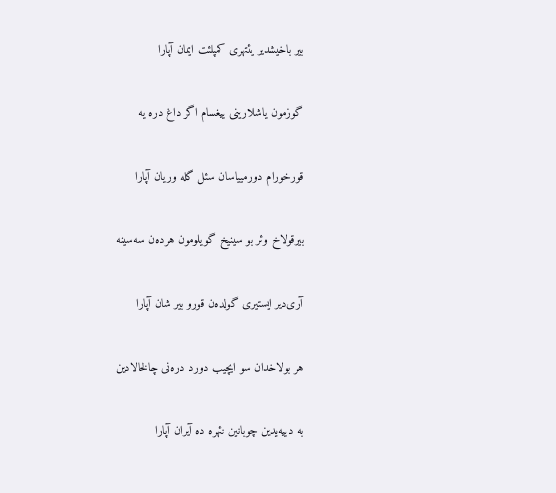بیر باخیشدیر یئتهری کمپلئت ایمان آپارا

گوزمون یاشلارینی ییغسام اگر داغ دره یه

قورخورام دورمییاسان سئل گله وریان آپارا

بیرقولاخ وئر بو سینیخ گویلومون هرده‌‌ن سه‌سینه

آری‌دیر ایستیری گولده‌ن قورو بیر شان آپارا

هر بولاخدان سو ایچیب دورد دره‌نی چالخالادین

به‌ دییه‌یدین چوبانین نئهره ده آیران آپارا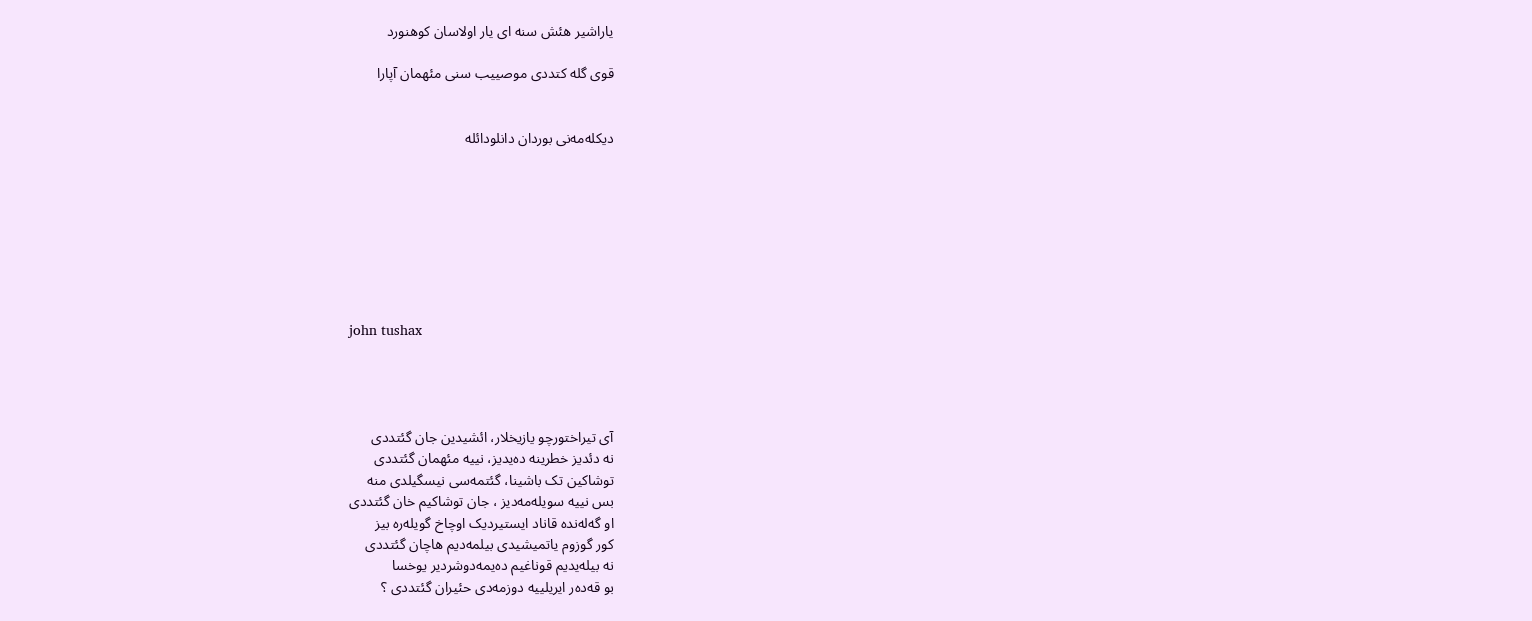یاراشیر هئش سنه ای یار اولاسان کوهنورد

قوی گله کتددی موصییب سنی مئهمان آپارا


دیکله‌مه‌نی بوردان دانلودائله








john tushax




آی تیراختورچو یازیخلار، ائشیدین جان گئتددی
نه دئدیز خطرینه ده‌یدیز، نییه مئهمان گئتددی
توشاکین تک باشینا، گئتمه‌سی نیسگیلدی منه
بس نییه سویله‌مه‌دیز ، جان توشاکیم خان گئتددی
او گه‌له‌نده قاناد ایستیردیک اوچاخ گویله‌ره بیز
کور گوزوم یاتمیشیدی بیلمه‌دیم هاچان گئتددی
نه بیله‌یدیم قوناغیم ده‌یمه‌دوشردیر یوخسا
بو قه‌ده‌ر ایریلییه دوزمه‌دی حئیران گئتددی ؟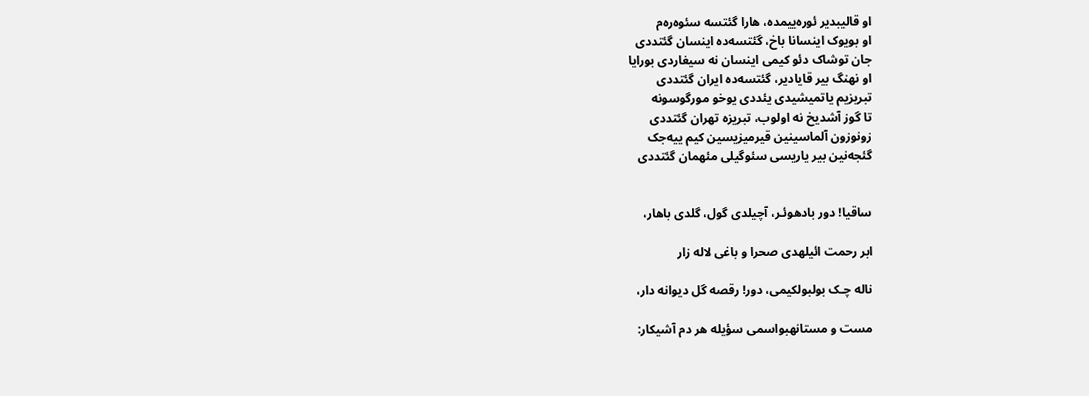او قالیبدیر ئوره‌ییمده، هارا گئتسه سئوه‌ره‌م
او بویوک اینسانا باخ، گئتسه‌ده اینسان گئتددی
جان توشاک دئو کیمی اینسان نه سیغاردی بورایا
او نهنگ بیر قایادیر، گئتسه‌ده ایران گئتددی
تبریزیم یاتمیشیدی یئددی یوخو مورگوسونه
تا گوز آشدیخ نه اولوب، تبریزه تهران گئتددی
زونوزون آلماسینین قیرمیزیسین کیم ییه‌جک
گئجه‌نین بیر یاریسی سئوگیلی مئهمان گئتددی


ساقیا! دور بادهوئـر، آچیلدی گول، گلدی باهار،

ابر رحمت ائیلهدی صحرا و باغی لاله زار

ناله چـک بولبولکیمی، دور! رقصه گل دیوانه دار،

مست و مستانهبواسمی سؤیله هر دم آشیکار: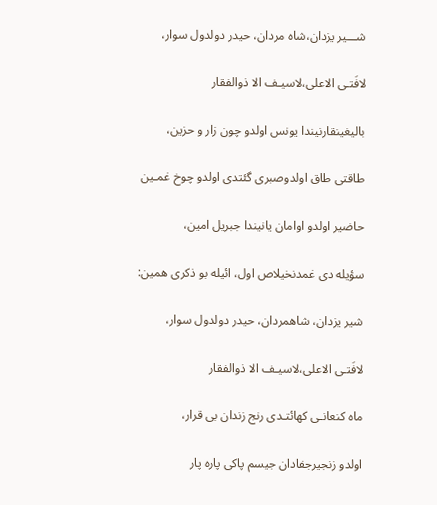شـــیر یزدان،شاه مردان، حیدر دولدول سوار،

لافَتـی الاعلی،لاسیـف الا ذوالفقار

بالیغینقارنیندا یونس اولدو چون زار و حزین،

طاقتی طاق اولدوصبری گئتدی اولدو چوخ غمـین

حاضیر اولدو اوامان یانیندا جبریل امین،

سؤیله دی غمدنخیلاص اول، ائیله بو ذکری همین:

شیر یزدان، شاهمردان، حیدر دولدول سوار،

لافَتـی الاعلی،لاسیـف الا ذوالفقار

ماه کنعانـی کهائتـدی رنج زندان بی قرار،

اولدو زنجیرجفادان جیسم پاکی پاره پار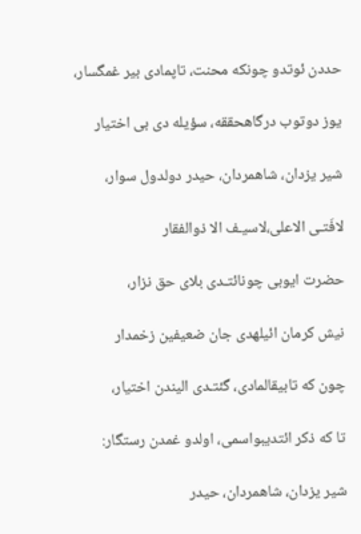حددن ئوتدو چونکه محنت، تاپمادی بیر غمگسار،

یوز دوتوب درگاهحققه، سؤیله دی بی اختیار

شیر یزدان، شاهمردان، حیدر دولدول سوار،

لافَتـی الاعلی،لاسیـف الا ذوالفقار

حضرت ایوبی چونائتـدی بلای حق نزار،

نیش کرمان ائیلهدی جان ضعیفین زخمدار

چون که تابیقالمادی، گئتـدی الیندن اختیار،

تا که ذکر ائتدیبواسمی، اولدو غمدن رستگار:

شیر یزدان، شاهمردان، حیدر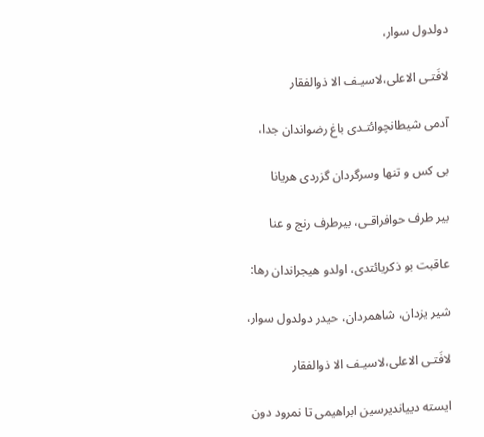دولدول سوار،

لافَتـی الاعلی،لاسیـف الا ذوالفقار

آدمی شیطانچوائتـدی باغ رضواندان جدا،

بی کس و تنها وسرگردان گزردی هریانا

بیر طرف حوافراقـی، بیرطرف رنج و عنا

عاقبت بو ذکریائتدی، اولدو هیجراندان رها:

شیر یزدان، شاهمردان، حیدر دولدول سوار،

لافَتـی الاعلی،لاسیـف الا ذوالفقار

ایسته دییاندیرسین ابراهیمی تا نمرود دون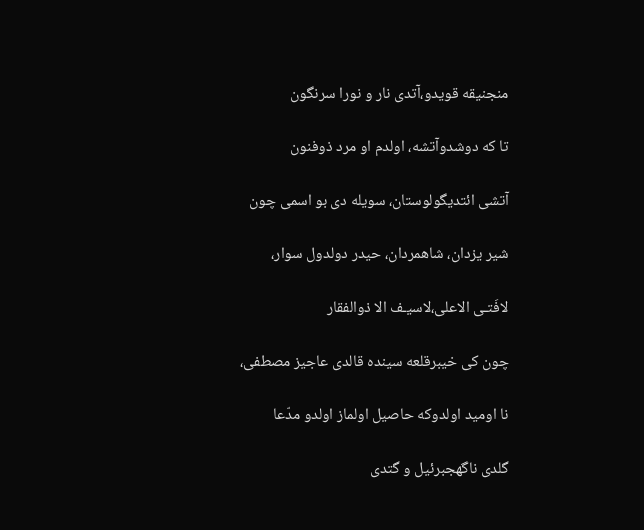منجنیقه قویدو،آتدی نار و نورا سرنگون

تا که دوشدوآتشه، اولدم او مرد ذوفنون

آتشی ائتدیگولوستان، سویله دی بو اسمی چون

شیر یزدان، شاهمردان، حیدر دولدول سوار،

لافَتـی الاعلی،لاسیـف الا ذوالفقار

چون کی خیبرقلعه سینده قالدی عاجیز مصطفی،

نا اومید اولدوکه حاصیل اولماز اولدو مدّعا

گلدی ناگهجبرئیل و گتدی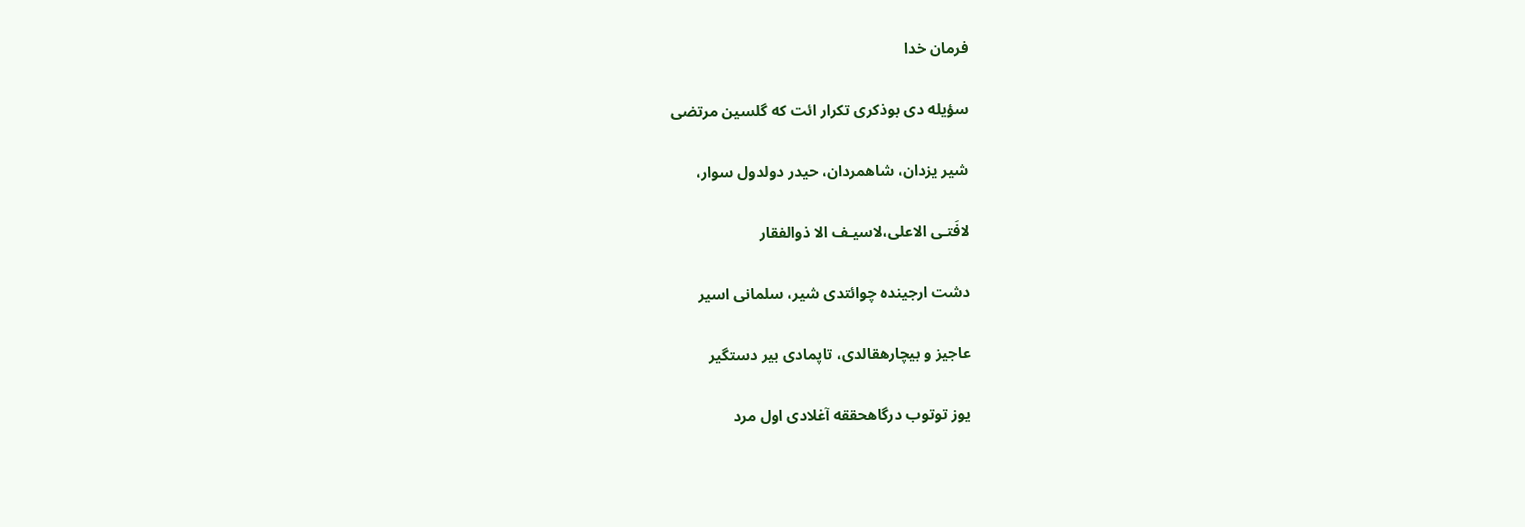فرمان خدا

سؤیله دی بوذکری تکرار ائت که گلسین مرتضی

شیر یزدان، شاهمردان، حیدر دولدول سوار،

لافَتـی الاعلی،لاسیـف الا ذوالفقار

دشت ارجینده چوائتدی شیر، سلمانی اسیر

عاجیز و بیچارهقالدی، تاپمادی بیر دستگیر

یوز توتوب درگاهحققه آغلادی اول مرد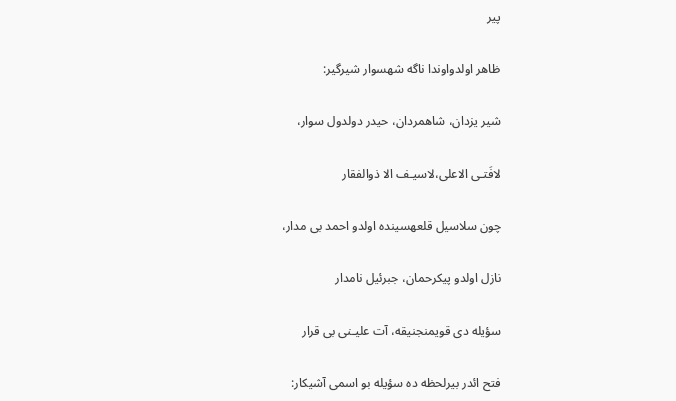پیر

ظاهر اولدواوندا ناگه شهسوار شیرگیر:

شیر یزدان، شاهمردان، حیدر دولدول سوار،

لافَتـی الاعلی،لاسیـف الا ذوالفقار

چون سلاسیل قلعهسینده اولدو احمد بی مدار،

نازل اولدو پیکرحمان، جبرئیل نامدار

سؤیله دی قویمنجنیقه، آت علیـنی بی قرار

فتح ائدر بیرلحظه ده سؤیله بو اسمی آشیکار: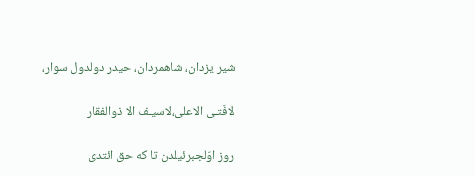شیر یزدان، شاهمردان، حیدر دولدول سوار،

لافَتـی الاعلی،لاسیـف الا ذوالفقار

روز اوّلجبرئیلدن تا که حق ائتدی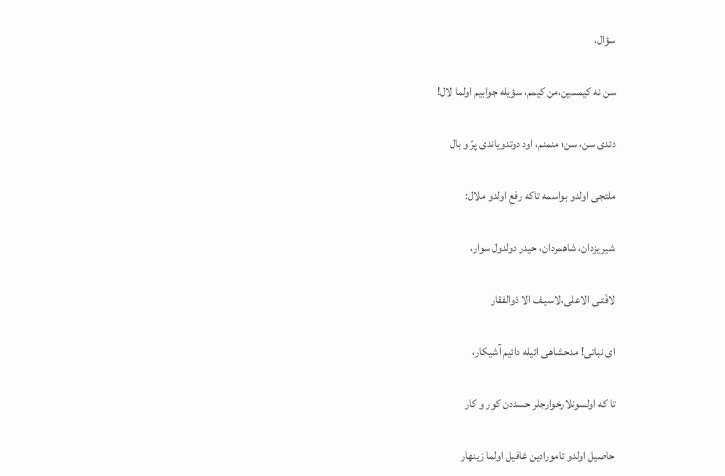سؤال،

سن نه کیمسین،من کیمم، سؤیله جوابیم اولما لال!

دئدی سن، سن؛ منمنم، اود دوتدویاندی پرّ و بال

ملتجی اولدو بواسمه تاکه رفع اولدو ملال:

شیر یزدان، شاهمردان، حیدر دولدول سوار،

لافَتـی الاعلی،لاسیـف الا ذوالفقار

ای نباتی! مدحشاهی ائیله دائیم آشیکار،

تا که اولسونلارخوارجلر حسددن کور و کار

حاصیل اولدو تامورادین غافیل اولما زینهار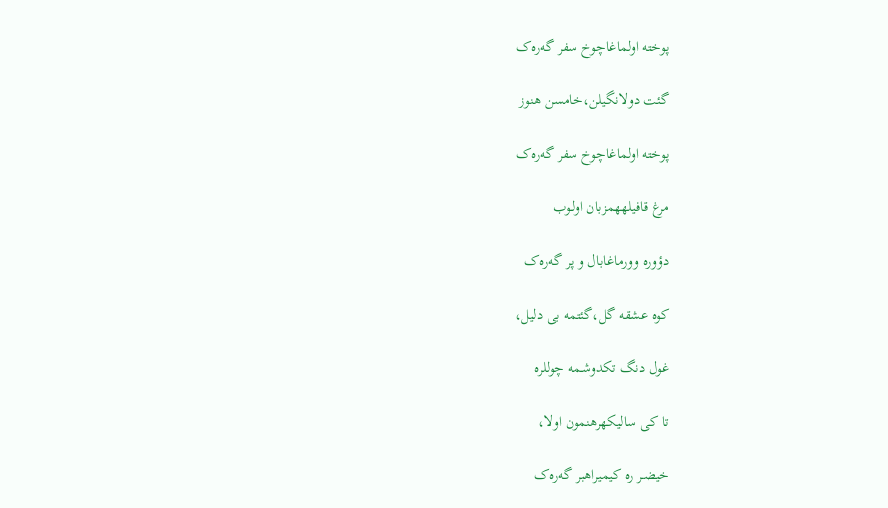پوخته اولماغاچوخ سفر گه‌ره‌ک

گئت دولانگیلن،خامسن هنوز

پوخته اولماغاچوخ سفر گه‌ره‌ک

مرغ قافیلههمزبان اولـوب

دؤوره وورماغابال و پر گه‌ره‌ک

کوه عشقه گل،گئتمه بی دلیل،

غول دنگ تکدوشـمه چوللره

تا کی سالیکهرهنمون اولا،

خیضـر ره کیمیراهبر گه‌ره‌ک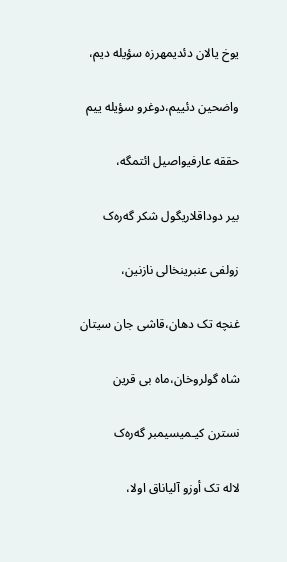یوخ یالان دئدیمهرزه سؤیله دیم،

واضحین دئییم،دوغرو سؤیله ییم

حققه عارفیواصیل ائتمگه،

بیر دوداقلاریگول شکر گه‌ره‌ک

زولفی عنبرینخالی نازنین،

غنچه تک دهان،قاشی جان سیتان

شاه گولروخان،ماه بی قرین

نسترن کیـمیسیمبر گه‌ره‌ک

لاله تک أوزو آلیاناق اولا،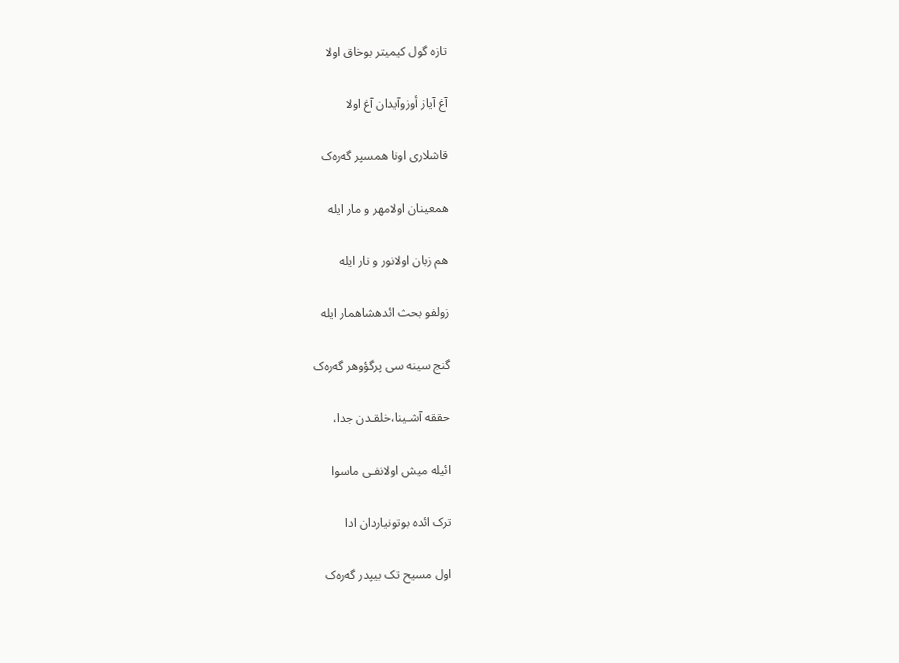تازه گول کیمیتر بوخاق اولا

آغ آیاز أوزوآیدان آغ اولا

قاشلاری اونا همسپر گه‌ره‌ک

همعینان اولامهر و مار ایله

هم زبان اولانور و نار ایله

زولفو بحث ائدهشاهمار ایله

گنج سینه سی پرگؤوهر گه‌ره‌ک

حققه آشـینا،خلقـدن جدا،

ائیله میش اولانفـی ماسوا

ترک ائده بوتونیاردان ادا

اول مسیح تک بیپدر گه‌ره‌ک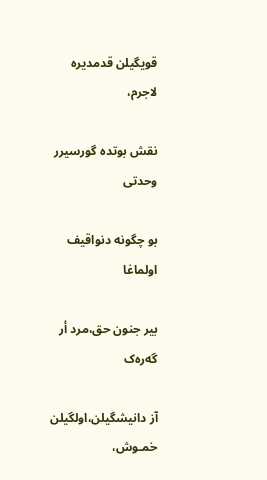قویگیلن قدمدیره لاجرم،

نقش بوتده گورسیرر وحدتی

بو چگونه دنواقیف اولماغا

بیر جنون حق،مرد أر گه‌ره‌ک

آز دانیشگیلن،اولگیلن خمـوش،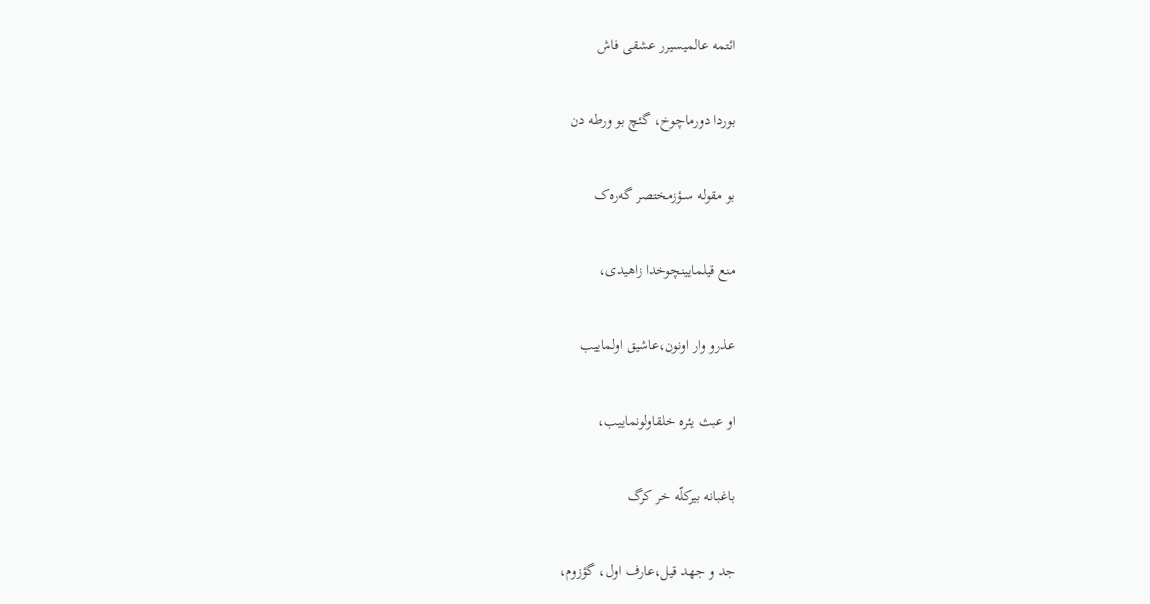ائتمه عالمیسیرر عشقی فاش

بوردا دورماچوخ، گئچ بو ورطه دن

بو مقوله ســؤزمختصر گه‌ره‌ک

منع قیلمایینچوخدا زاهیدی،

عذرو وار اونون،عاشیق اولماییب

او عبث یئره خلقاولونماییب،

باغبانه بیرکلّه خر کرگ

جد و جهد قیل،عارف اول، گؤزوم،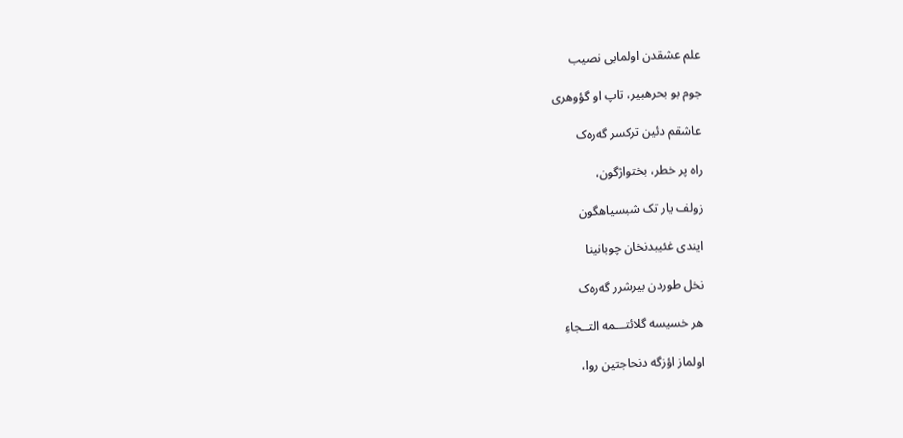علم عشقدن اولمابی نصیب

جوم بو بحرهبیر، تاپ او گؤوهری

عاشقم دئین ترکسر گه‌ره‌ک

راه پر خطر، بختواژگون،

زولف یار تک شبسیاهگون

ایندی غئیبدنخان چوبانینا

نخل طوردن بیرشرر گه‌ره‌ک

هر خسیسه گلائتـــمه التــجاءِ

اولماز اؤزگه دنحاجتین روا،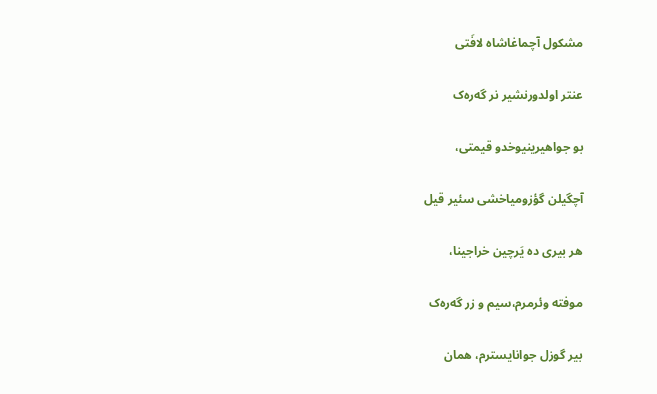مشکول آچماغاشاه لافَتی

عنتر اولدورنشیر نر گه‌ره‌ک

بو جواهیرینیوخدو قیمتی،

آچگیلن گؤزومیاخشی سئیر قیل

هر بیری ده یَرچین خراجینا،

موفته وئرمرم،سیم و زر گه‌ره‌ک

بیر گوزل جوانایسترم، همان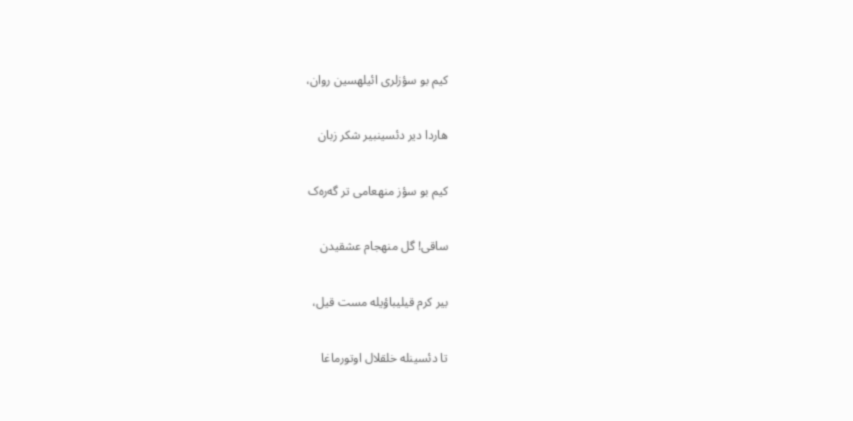کیم بو سؤزلری ائیلهسین روان،

هاردا دیر دئسینبیر شکر زبان

کیم بو سؤز منهعامی تر گه‌ره‌ک

ساقی! گل منهجام عشقیدن

بیر کرم قیلیباؤیله مست قیل،

تا دئسینله خلقلال اوتورماغا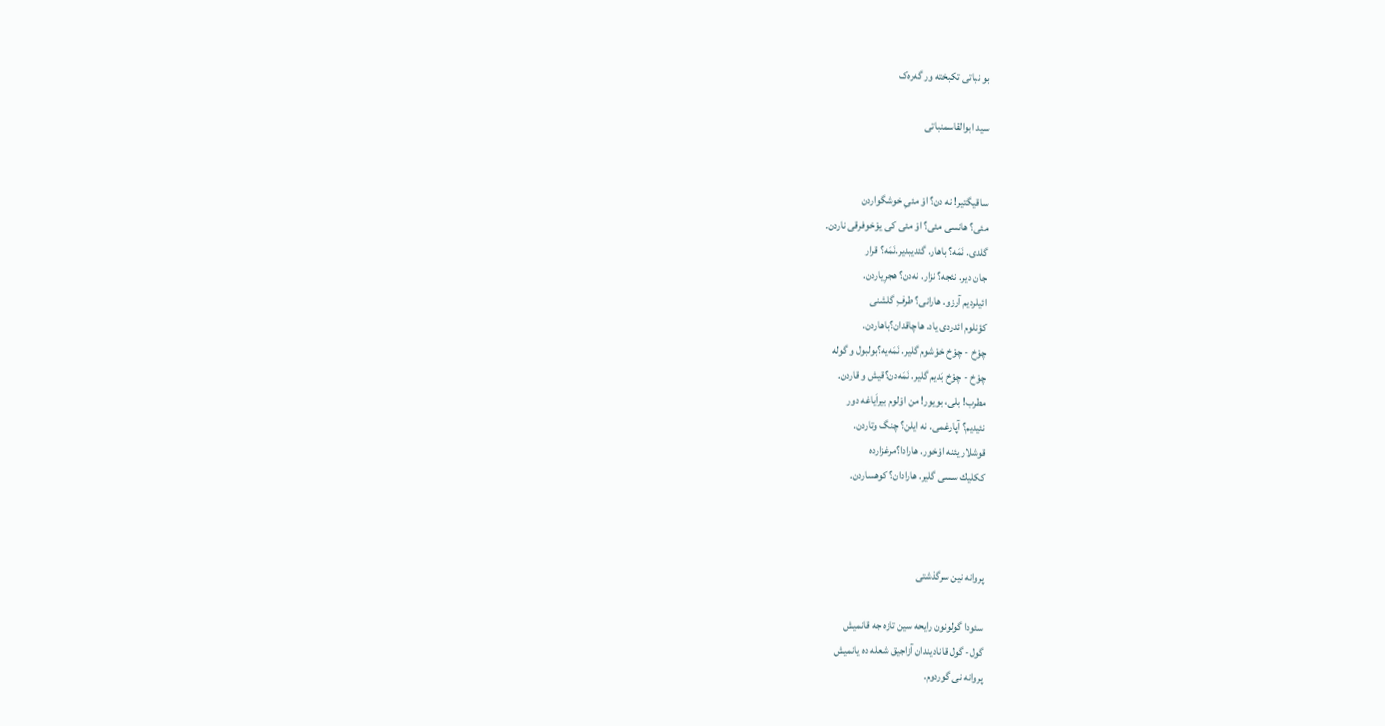بو نباتی تکبخته ور گه‌ره‌ک

سید ابوالقاسمنباتی


ساقیگتیر! نه دن؟ اوْ مئیِ خوشگواردن
مئی؟ هانسی مئی؟ اوْ مئی كی یوْخوفرقی ناردن.
گلدی. نَمَه؟ باهار. گئدیبدیر.نَمَه؟ قرار
جان دیر. نئجه؟ نزار. نه‌دن؟ هجرِیاردن.
ائیلردیم آرزو. هارانی؟ طرفِ گلشنی
كؤنلوم ائدردی یاد. هاچاقدان؟باهاردن.
چوْخ - چوْخ خوْشوم گلیر. نَمَه‌یه؟بولبول و گوله
چوْخ - چوْخ بَدیم گلیر. نَمَه‌دن؟قیش و قاردن.
مطرب! بلی، بویور! من اوْلوم بیراَیاغه دور
نئیدیم؟ آپارغمی. نه ایلن؟ چنگ وتاردن.
قوشلار یئنه اوْخور. هارادا؟مرغزارده
ككلیك سسی گلیر. هارادان؟ كوهساردن.



پروانه نین سرگذشتی

سئودا گولونون رایحه سین تازه جه قانمیش
گول- گول قانادیندان آزاجیق شعله ده یانمیش
پروانه نی گوردوم.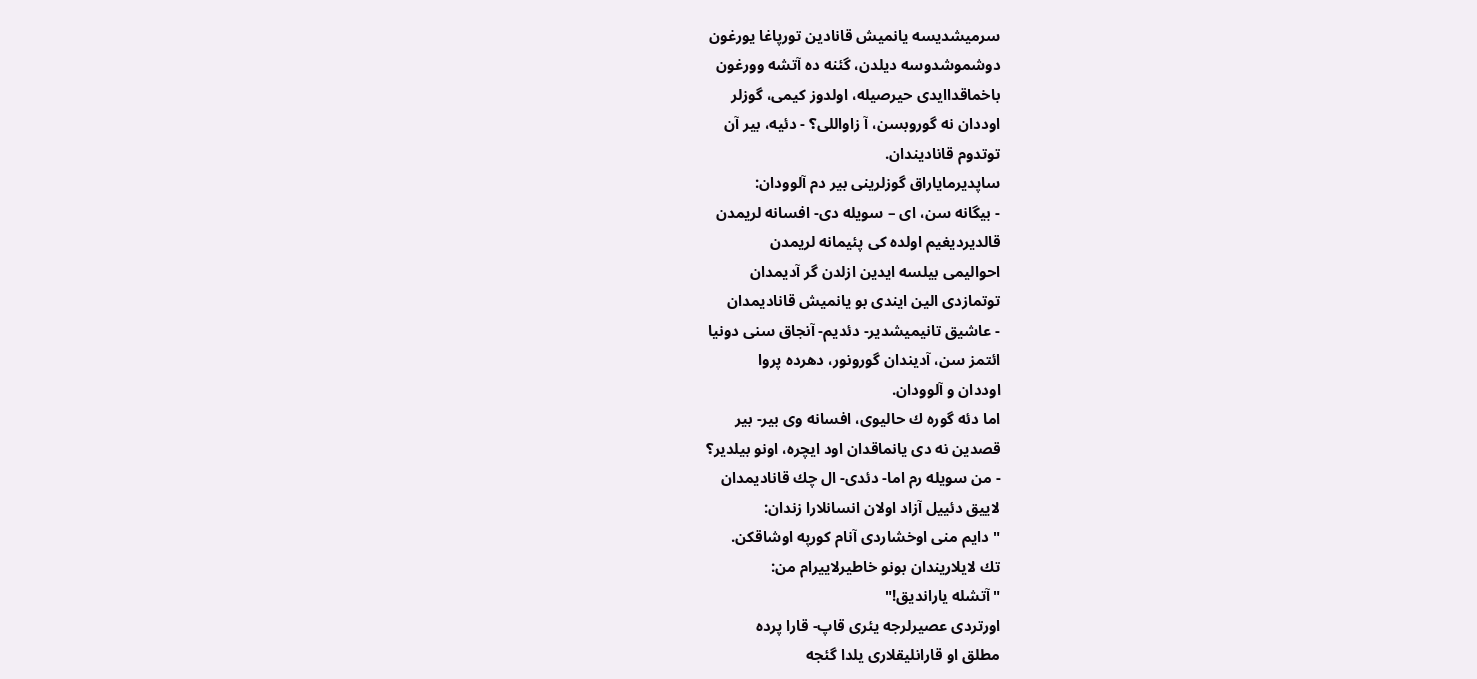سرمیشدیسه یانمیش قانادین تورپاغا یورغون
دوشموشدوسه دیلدن، گئنه ده آتشه وورغون
باخماقداایدی حیرصیله، اولدوز كیمی، گوزلر
اوددان نه گوروبسن، آ زاواللی؟ - دئیه، بیر آن
توتدوم قانادیندان.
ساپدیرمایاراق گوزلرینی بیر دم آلوودان:
- بیگانه سن، ای – سویله دی- افسانه لریمدن
قالدیردیغیم اولده كی پئیمانه لریمدن
احوالیمی بیلسه ایدین ازلدن گر آدیمدان
توتمازدی الین ایندی بو یانمیش قانادیمدان
- عاشیق تانیمیشدیر- دئدیم- آنجاق سنی دونیا
ائتمز سن، آدیندان گورونور، دهرده پروا
اوددان و آلوودان.
اما دئه گوره ك حالیوی، افسانه وی بیر- بیر
قصدین نه دی یانماقدان اود ایچره، اونو بیلدیر؟
- من سویله رم اما- دئدی- ال چك قانادیمدان
لاییق دئییل آزاد اولان انسانلارا زندان:
" دایم منی اوخشاردی آنام كورپه اوشاقكن.
تك لایلاریندان بونو خاطیرلاییرام من:
"آتشله یاراندیق!"
اورتردی عصیرلرجه یئری قاپ- قارا پرده
مطلق او قارانلیقلاری یلدا گئجه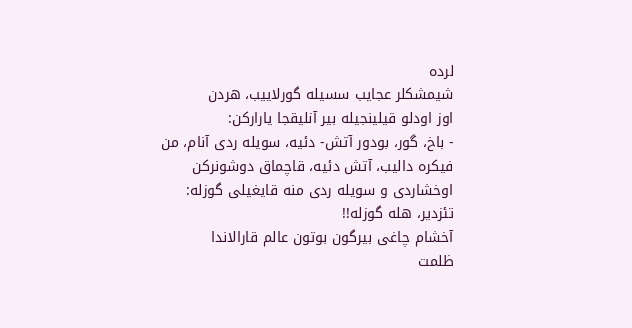لرده
شیمشكلر عجایب سسیله گورلاییب، هردن
اوز اودلو قیلینجیله بیر آنلیقجا یاراركن:
- باخ، گور، بودور آتش- دئیه، سویله ردی آنام، من
فیكره دالیب، آتش دئیه، قاچماق دوشونركن
اوخشاردی و سویله ردی منه قایغیلی گوزله:
تئزدیر، هله گوزله!!
آخشام چاغی بیرگون بوتون عالم قارالاندا
ظلمت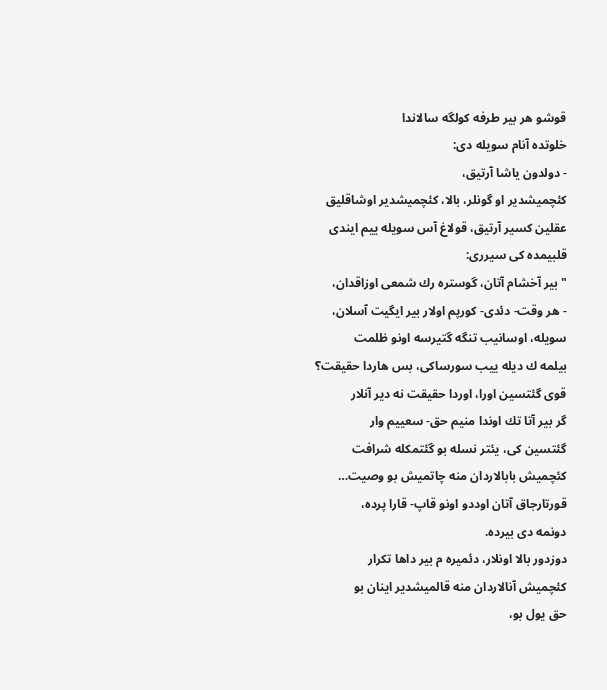قوشو هر بیر طرفه كولگه سالاندا
خلوتده آنام سویله دی:
- دولدون یاشا آرتیق،
كئچمیشدیر او گونلر، بالا، كئچمیشدیر اوشاقلیق
عقلین كسیر آرتیق، قولاغ آس سویله ییم ایندی
قلبیمده كی سیرری:
" بیر آخشام آتان، گوستره رك شمعی اوزاقدان،
- هر وقت- دئدی- كورپم اولار بیر ایگیت آسلان،
سویله، اوسانیب تنگه گتیرسه اونو ظلمت
بیلمه ك دیله ییب سورساكی، بس هاردا حقیقت؟
قوی گئتسین اورا، اوردا حقیقت نه دیر آنلار
گر بیر آتا تك اوندا منیم حق- سعییم وار
گئتسین كی، یئتر نسله بو گئتمكله شرافت
كئچمیش بابالاردان منه چاتمیش بو وصیت…
قورتارجاق آتان اوددو اونو قاپ- قارا پرده،
دونمه دی بیرده.
دوزدور بالا اونلار، دئمیره م بیر داها تكرار
كئچمیش آنالاردان منه قالمیشدیر اینان بو
حق یول بو،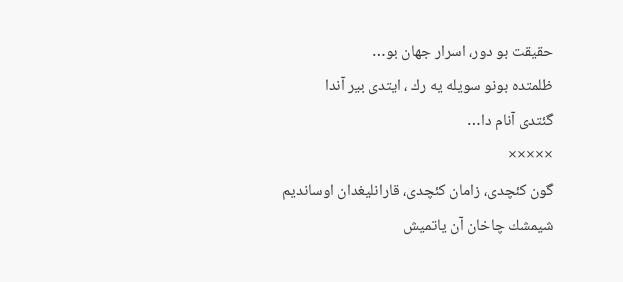حقیقت بو دور، اسرار جهان بو…
ظلمتده بونو سویله یه رك ، ایتدی بیر آندا
گئتدی آنام دا…
×××××
گون كئچدی، زامان كئچدی، قارانلیغدان اوساندیم
شیمشك چاخان آن یاتمیش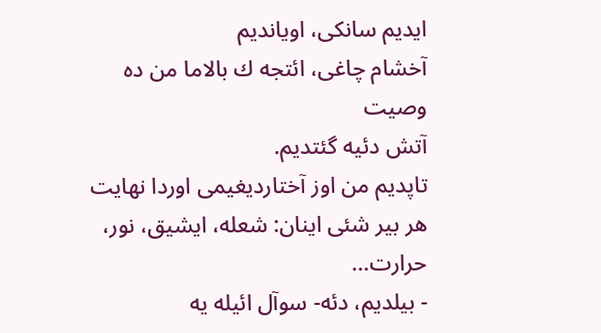ایدیم سانكی، اویاندیم
آخشام چاغی، ائتجه ك بالاما من ده وصیت
آتش دئیه گئتدیم.
تاپدیم من اوز آختاردیغیمی اوردا نهایت
هر بیر شئی اینان: شعله، ایشیق، نور، حرارت…
- بیلدیم، دئه- سوآل ائیله یه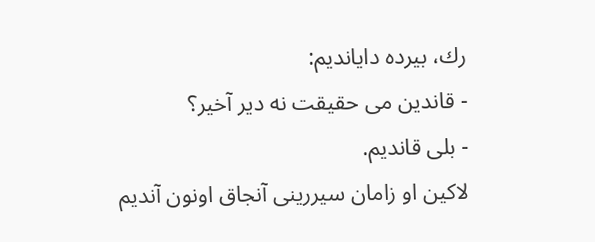رك، بیرده دایاندیم:
- قاندین می حقیقت نه دیر آخیر؟
- بلی قاندیم.
لاكین او زامان سیررینی آنجاق اونون آندیم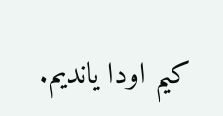كیم اودا یاندیم.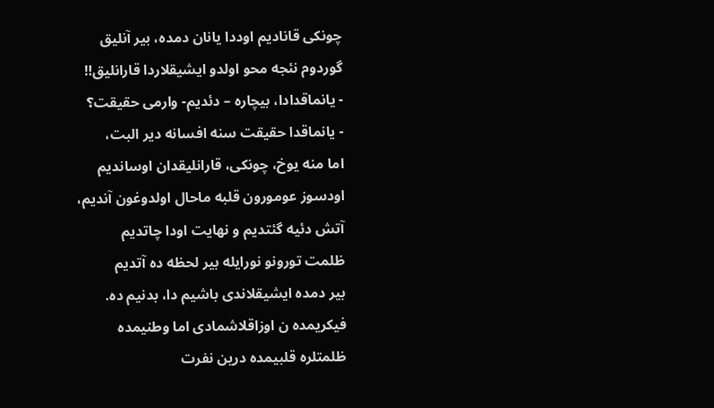چونكی قانادیم اوددا یانان دمده، بیر آنلیق
گوردوم نئجه محو اولدو ایشیقلاردا قارانلیق!!
- یانماقدادا، بیچاره – دئدیم- وارمی حقیقت؟
- یانماقدا حقیقت سنه افسانه دیر البت،
اما منه یوخ، چونكی، قارانلیقدان اوساندیم
اودسوز عومورون قلبه ماحال اولدوغون آندیم،
آتش دئیه گئتدیم و نهایت اودا چاتدیم
ظلمت تورونو نورایله بیر لحظه ده آتدیم
بیر دمده ایشیقلاندی باشیم دا، بدنیم ده.
فیكریمده ن اوزاقلاشمادی اما وطنیمده
ظلمتلره قلبیمده درین نفرت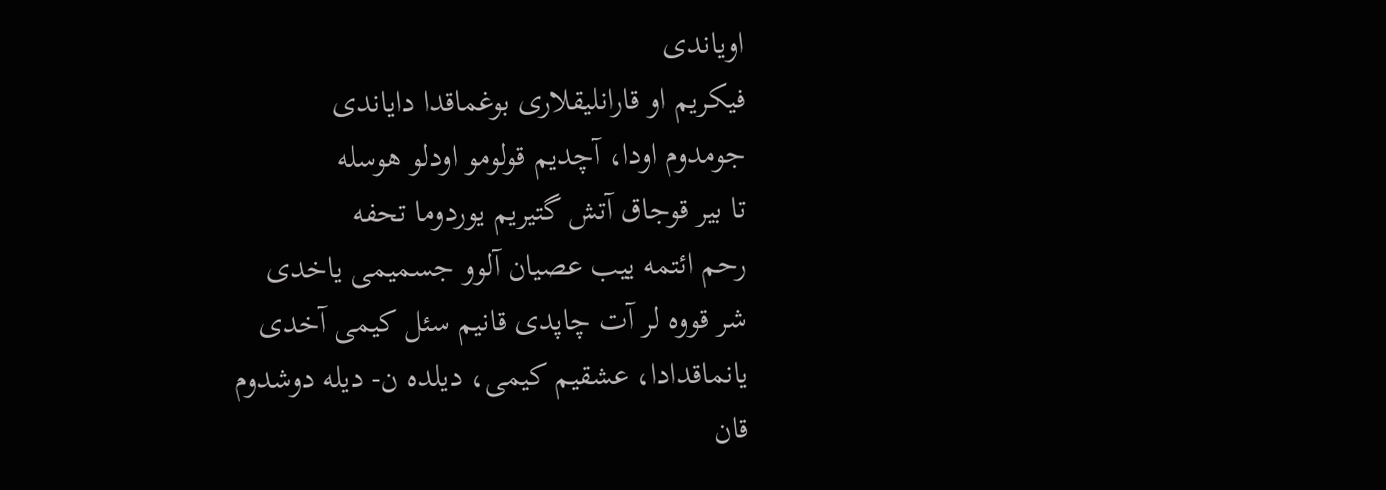اویاندی
فیكریم او قارانلیقلاری بوغماقدا دایاندی
جومدوم اودا، آچدیم قولومو اودلو هوسله
تا بیر قوجاق آتش گتیریم یوردوما تحفه
رحم ائتمه ییب عصیان آلوو جسمیمی یاخدی
شر قووه لر آت چاپدی قانیم سئل كیمی آخدی
یانماقدادا، عشقیم كیمی، دیلده ن- دیله دوشدوم
قان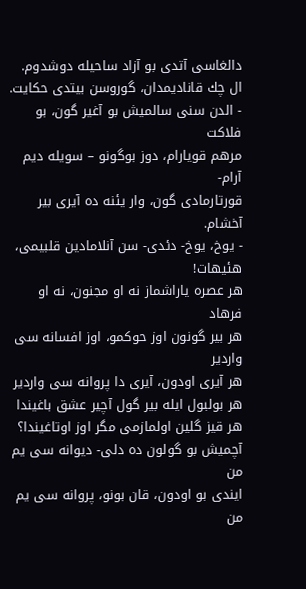دالغاسی آتدی بو آزاد ساحیله دوشدوم.
ال چك قانادیمدان، گوروسن بیتدی حكایت.
- الدن سنی سالمیش بو آغیر گون، بو فلاكت
مرهم قویارام، دوز بوگونو – سویله دیم آرام-
قورتارمادی گون، وار یئنه ده آیری بیر آخشام.
- یوخ، یوخ- دئدی- سن آنلامادین قلبیمی، هئیهات!
هر عصره یاراشماز نه او مجنون، نه او فرهاد
هر بیر گونون اوز حوكمو، اوز افسانه سی واردیر
هر آیری اودون، آیری دا پروانه سی واردیر
هر بولبول ایله بیر گول آچیر عشق باغیندا
هر قیز گلین اولمازمی مگر اوز اوتاغیندا؟
آچمیش بو گولون ده دلی- دیوانه سی یم من
ایندی بو اودون، قان بونو، پروانه سی یم من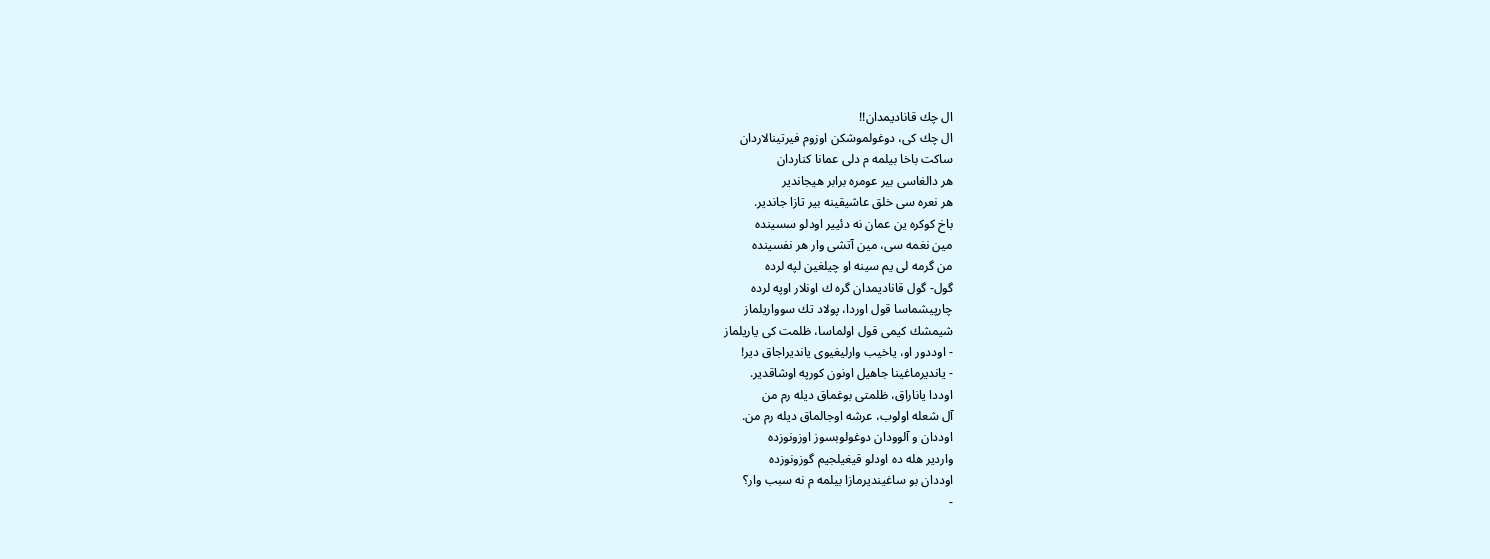ال چك قانادیمدان!!
ال چك كی، دوغولموشكن اوزوم فیرتینالاردان
ساكت باخا بیلمه م دلی عمانا كناردان
هر دالغاسی بیر عومره برابر هیجاندیر
هر نعره سی خلق عاشیقینه بیر تازا جاندیر.
باخ كوكره ین عمان نه دئییر اودلو سسینده
مین نغمه سی، مین آتشی وار هر نفسینده
من گرمه لی یم سینه او چیلغین لپه لرده
گول- گول قانادیمدان گره ك اونلار اوپه لرده
چارپیشماسا قول اوردا، پولاد تك سوواریلماز
شیمشك كیمی قول اولماسا، ظلمت كی یاریلماز
- اوددور او، یاخیب وارلیغیوی یاندیراجاق دیر!
- یاندیرماغینا جاهیل اونون كورپه اوشاقدیر.
اوددا یاناراق، ظلمتی بوغماق دیله رم من
آل شعله اولوب، عرشه اوجالماق دیله رم من.
اوددان و آلوودان دوغولوبسوز اوزونوزده
واردیر هله ده اودلو قیغیلجیم گوزونوزده
اوددان بو ساغیندیرمازا بیلمه م نه سبب وار؟
-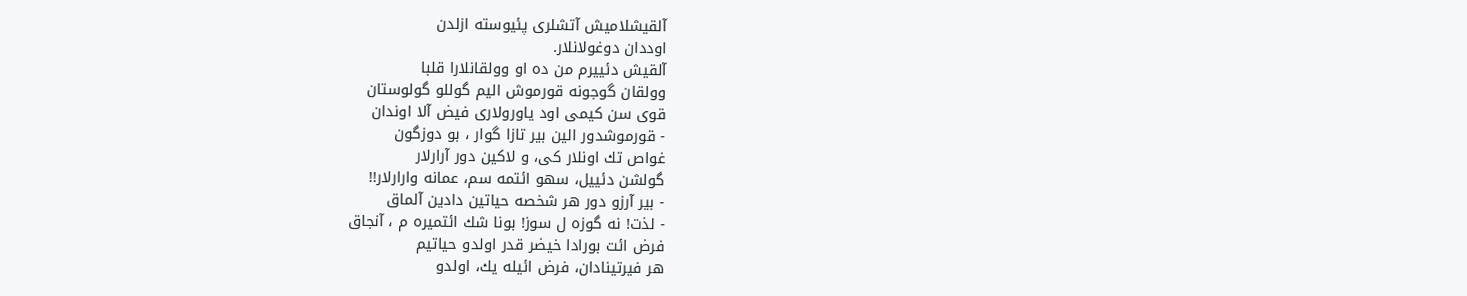آلقیشلامیش آتشلری پئیوسته ازلدن
اوددان دوغولانلار.
آلقیش دئییرم من ده او وولقانلارا قلبا
وولقان گوجونه قورموش الیم گوللو گولوستان
قوی سن كیمی اود یاورولاری فیض آلا اوندان
- قورموشدور الین بیر تازا گوار ، بو دوزگون
غواص تك اونلار كی، و لاكین دور آرارلار
گولشن دئییل، سهو ائتمه سم، عمانه وارارلار!!
- بیر آرزو دور هر شخصه حیاتین دادین آلماق
- لذت! نه گوزه ل سوز! بونا شك ائتمیره م ، آنجاق
فرض ائت بورادا خیضر قدر اولدو حیاتیم
هر فیرتینادان، فرض ائیله یك، اولدو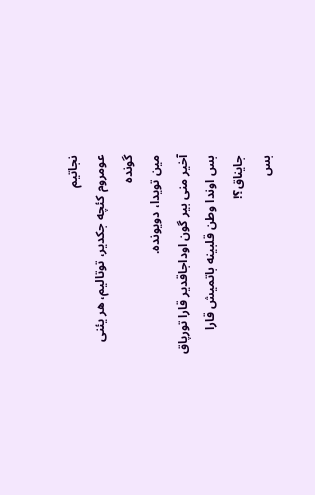نجاتیم
عومروم كئچه جكدیر، توتالیم، هر یئنی گونده
مین تویدا، دویونده.
آخیر منی بیر گون اوداجاقدیر قارا تورپاق
بس اوندا وطن قلبینه باتمیش قارا جایناق؟!
بس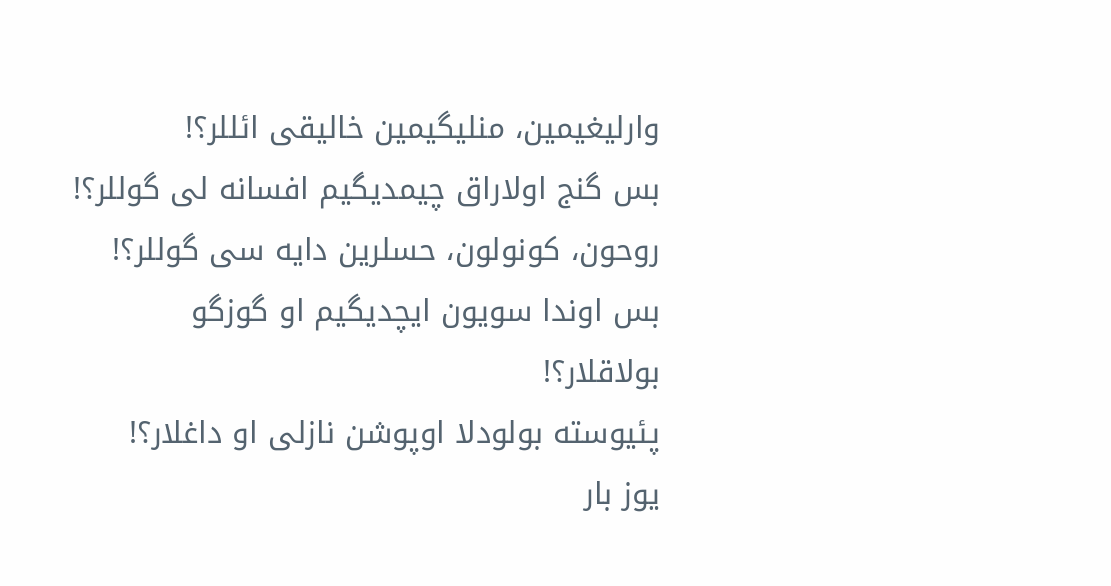وارلیغیمین، منلیگیمین خالیقی ائللر؟!
بس گنج اولاراق چیمدیگیم افسانه لی گوللر؟!
روحون، كونولون، حسلرین دایه سی گوللر؟!
بس اوندا سویون ایچدیگیم او گوزگو بولاقلار؟!
پئیوسته بولودلا اوپوشن نازلی او داغلار؟!
یوز بار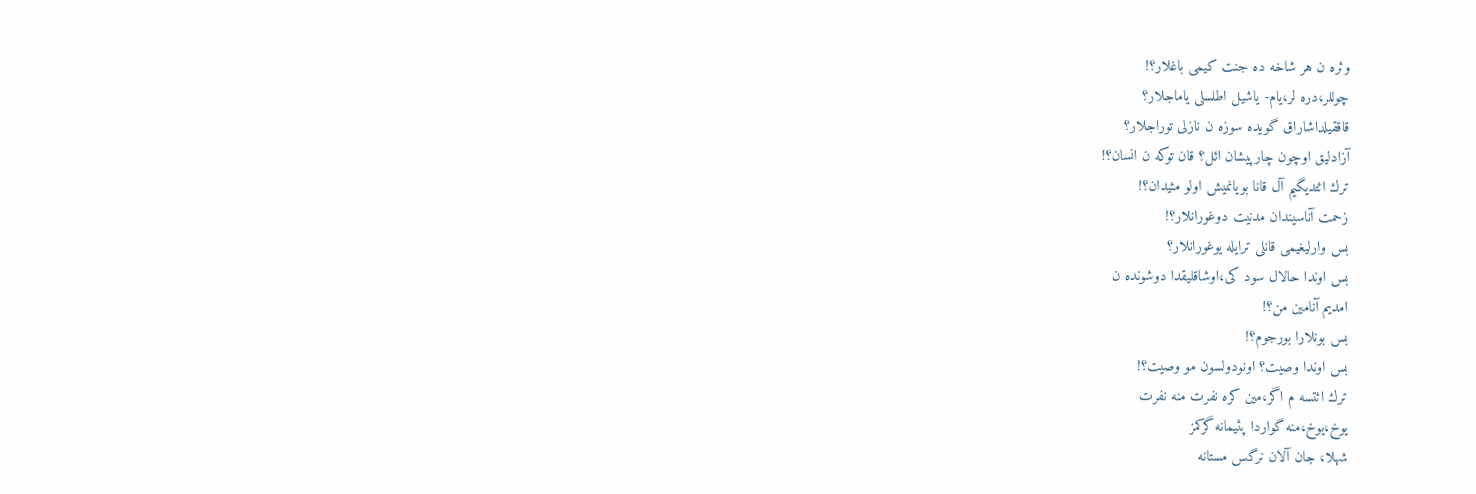وئره ن هر شاخه ده جنت كیمی باغلار؟!
چوللر‍،دره لر،یام- یاشیل اطلسلی یاماجلار؟
قاققیلداشاراق گویده سوزه ن نازلی توراجلار؟
آزادلیق اوچون چارپیشان ائل؟ قان توكه ن انسان؟!
ترك ائتدیگیم آل قانا بویانمیش اولو مئیدان؟!
زحمت آناسیندان مدنیت دوغورانلار؟!
بس وارلیغیمی قانلی ترایله یوغورانلار؟
بس اوندا حالال سود كی،اوشاقلیقدا دوشونده ن
امدیم آنامین من؟!
بس بونلارا بورجوم؟!
بس اوندا وصیت؟ اونودولسون مو وصیت؟!
ترك ائتسه م اگر،مین كره نفرت منه نفرت
یوخ،یوخ،منه گواردا پئیمانه گركمز
شهلا، جان آلان نرگس مستانه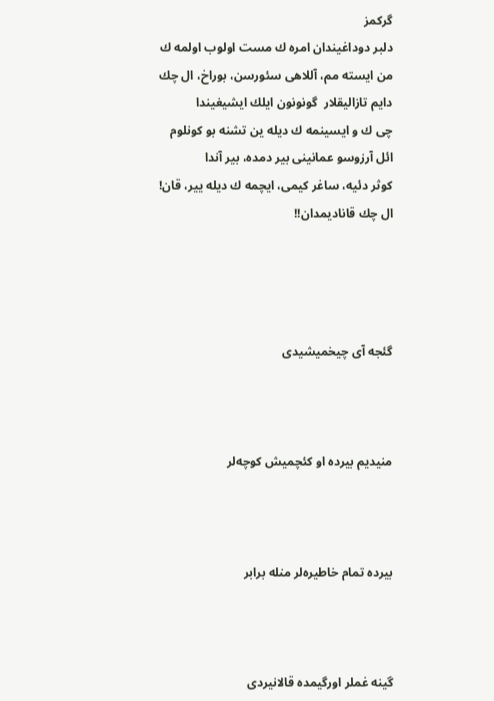گركمز
دلبر دوداغیندان امره ك مست اولوب اولمه ك
من ایسته مم، آللاهی سئورسن، بوراخ، ال چك
دایم تازالیقلار  گونونون ایلك ایشیغیندا
چی ك و ایسینمه ك دیله ین تشنه بو كونلوم
ائل آرزوسو عمانینی بیر دمده، بیر آندا
كوثر دئیه، ساغر كیمی، ایچمه ك دیله ییر، قان!
ال چك قانادیمدان!!




گئجه آی چیخمیشیدی



منیدیم بیرده او کئچمیش کوچه‌لر



بیرده تمام خاطیره‌لر منله برابر



گینه غملر اورگیمده قالانیردی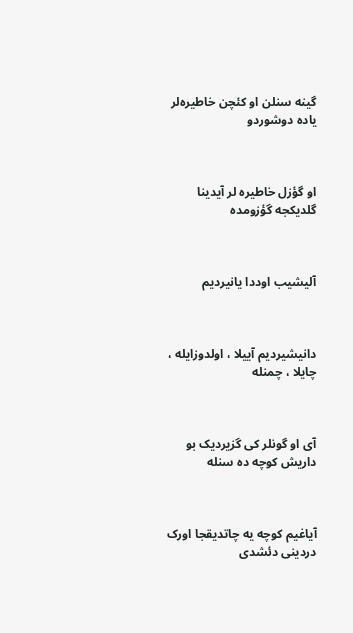گینه سنلن او کئچن خاطیره‌لر یاده دوشوردو



او گؤزل خاطیره لر آیدینا گلدیکجه گؤزومده



آلیشیب اوددا یانیردیم



دانیشیردیم آییلا ، اولدوزایله ، چایلا ، چمنله



آی او گونلر کی گزیردیک بو داریش کوچه ده سنله



آیاغیم کوچه یه چاتدیقجا اورک دردینی دئشدی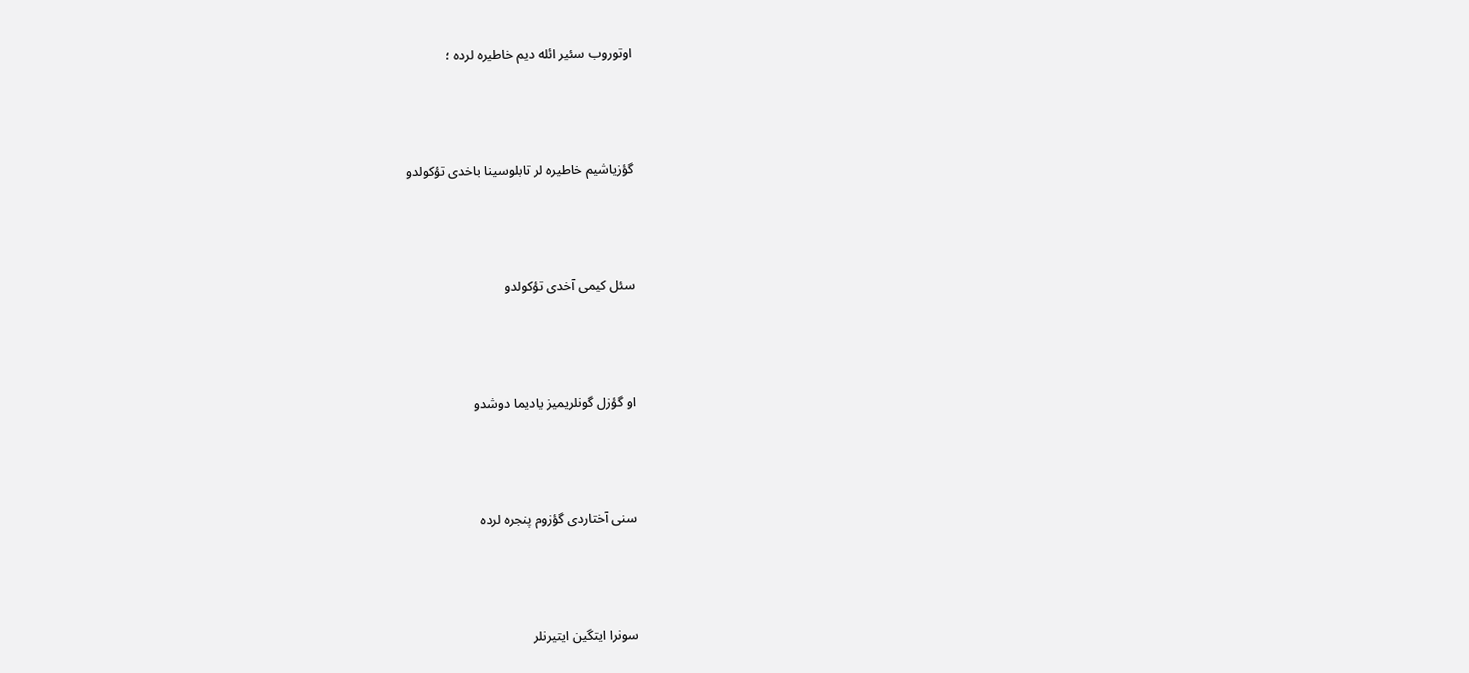اوتوروب سئیر ائله دیم خاطیره لرده ؛



گؤزیاشیم خاطیره لر تابلوسینا باخدی تؤکولدو



سئل کیمی آخدی تؤکولدو



او گؤزل گونلریمیز یادیما دوشدو



سنی آختاردی گؤزوم پنجره لرده



سونرا ایتگین ایتیرنلر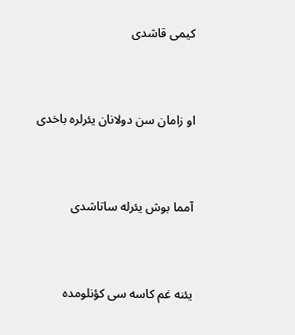کیمی قاشدی



او زامان سن دولانان یئرلره باخدی



آمما بوش یئرله ساتاشدی



یئنه غم کاسه سی کؤنلومده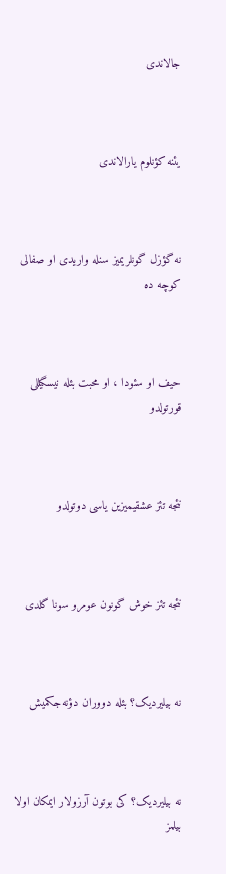جالاندی



یئنه کؤنلوم یارالاندی



نه گؤزل گونلریمیز سنله واریدی او صفالی کوچه ده



حیف او سئودا ، او محبت بئله نیسگیللی قورتولدو



نئجه تئز عشقیمیزین یاسی دوتولدو



نئجه تئز خوش گونون عومرو سونا گلدی



نه بیلیردیک؟ بئله دووران دؤنه‌جکمیش



نه بیلیردیک؟ کی بوتون آرزولار ایمکان اولا بیلمز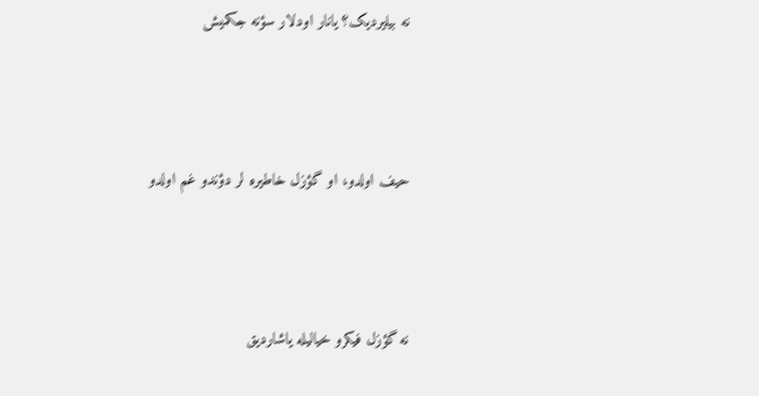نه بیلیردیک؟ یانار اودلار سؤنه جکمیش



حیف اولدو، او گؤزل خاطیره لر دؤندو غم اولدو



نه گؤزل فیکرو خیالیله یاشاردیق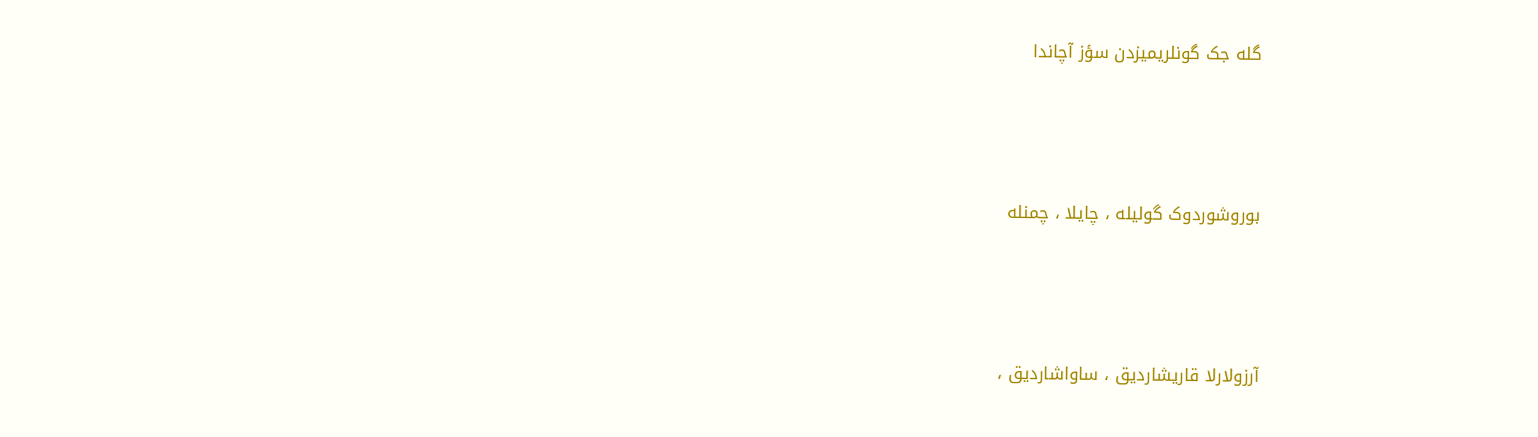گله جک گونلریمیزدن سؤز آچاندا



بوروشوردوک گولیله ، چایلا ، چمنله



آرزولارلا قاریشاردیق ، ساواشاردیق ،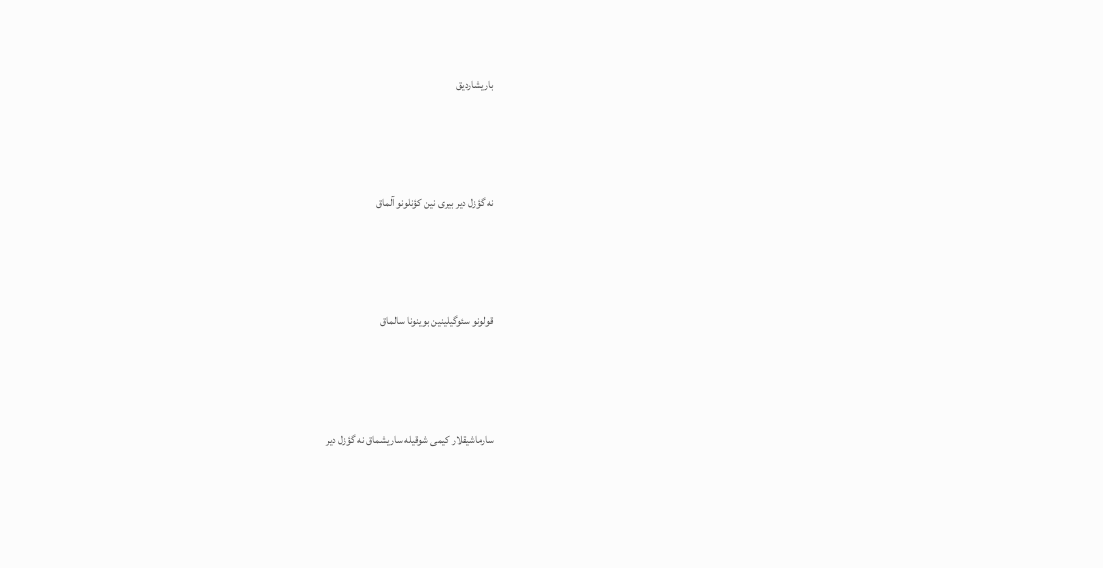باریشاردیق



نه گؤزل دیر بیری نین کؤنلونو آلماق



قولونو سئوگیلینین بوینونا سالماق



سارماشیقلار کیمی شوقیله ساریشماق نه گؤزل دیر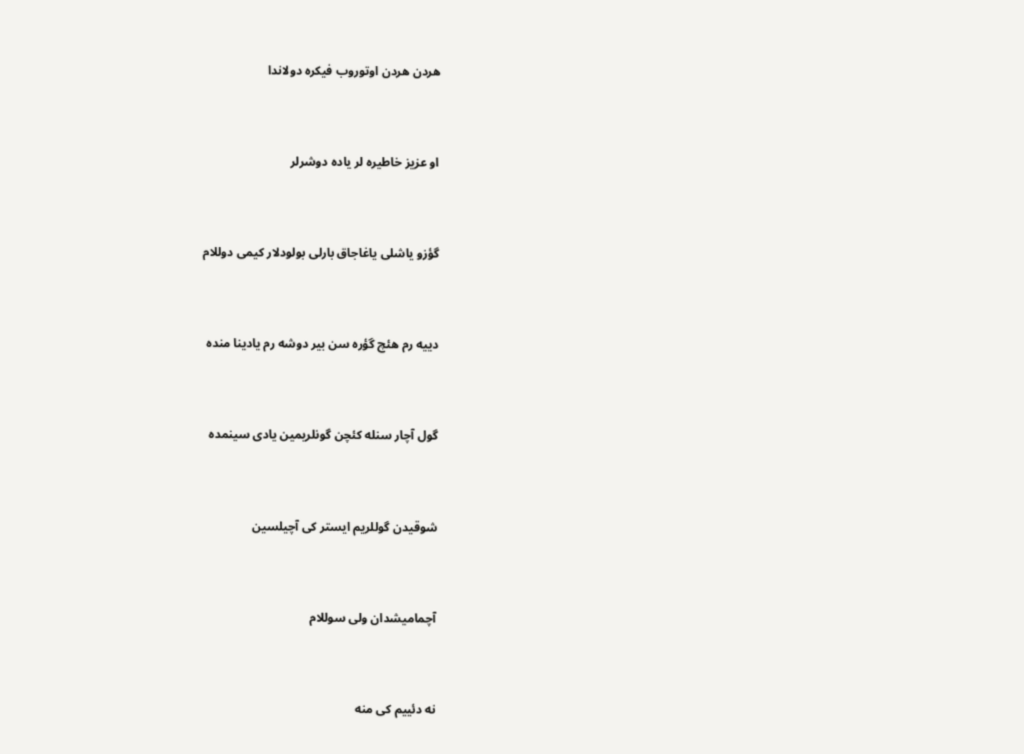هردن هردن اوتوروب فیکره دولاندا



او عزیز خاطیره لر یاده دوشرلر



گؤزو یاشلی یاغاجاق بارلی بولودلار کیمی دوللام



دییه رم هئچ گؤره سن بیر دوشه رم یادینا منده



گول آچار سنله کئچن گونلریمین یادی سینمده



شوقیدن گوللریم ایستر کی آچیلسین



آچمامیشدان ولی سوللام



نه دئییم کی منه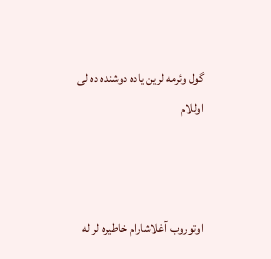گول وئرمه لرین یاده دوشنده ده لی اوللام



اوتوروب آغلاشارام خاطیره لر له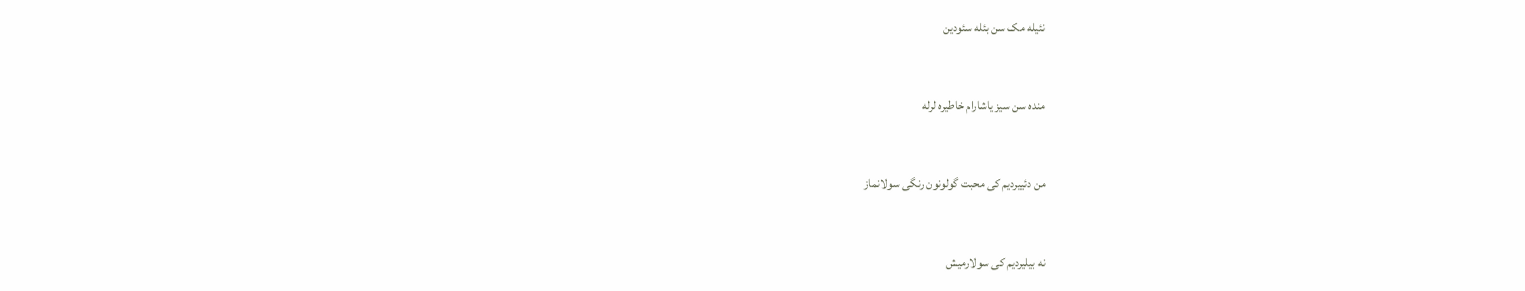نئیله مک سن بئله سئودین



منده سن سیز یاشارام خاطیره لرله



من دئییردیم کی محبت گولونون رنگی سولانماز



نه بیلیردیم کی سولارمیش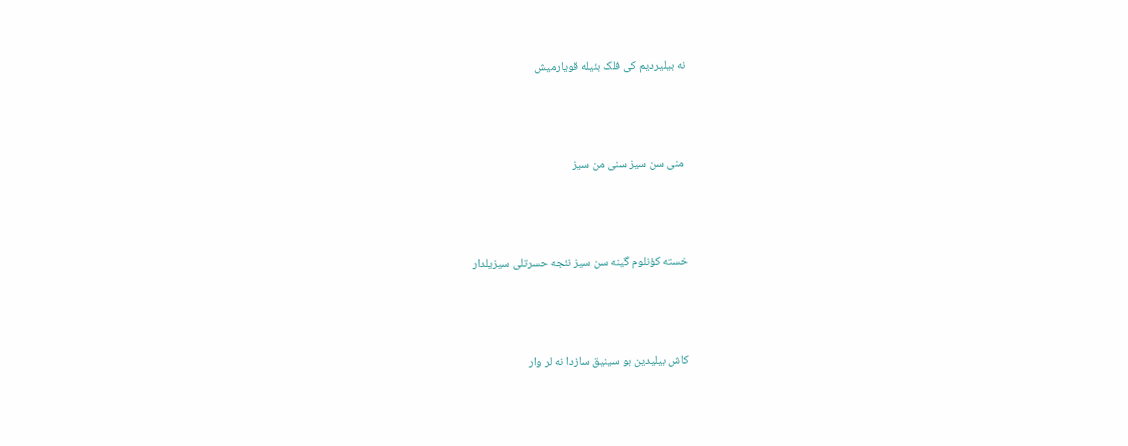نه بیلیردیم کی فلک بئیله قویارمیش



 منی سن سیز سنی من سیز



خسته کؤنلوم گینه سن سیز نئجه حسرتلی سیزیلدار



کاش بیلیدین بو سینیق سازدا نه لر وار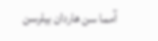آمما سن هاردان بیلرسن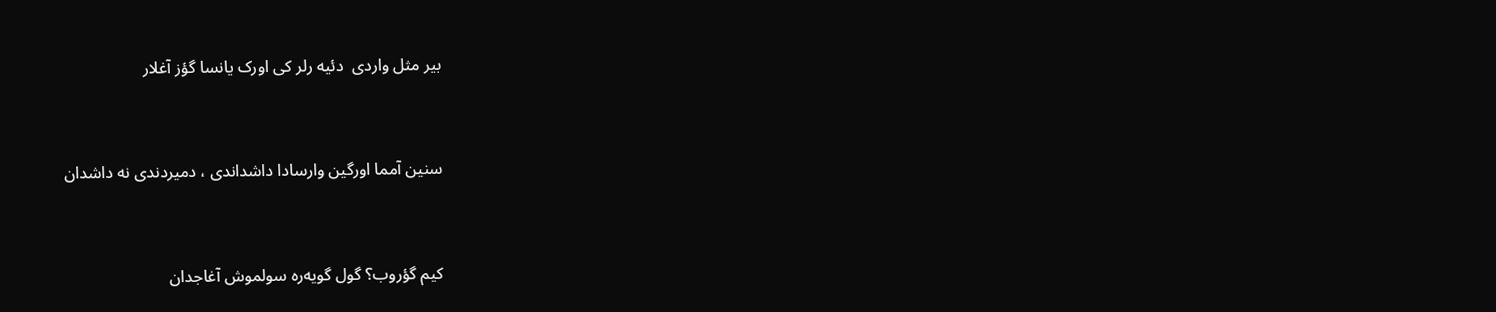بیر مثل واردی  دئیه رلر کی اورک یانسا گؤز آغلار



سنین آمما اورگین وارسادا داشداندی ، دمیردندی نه داشدان



کیم گؤروب؟ گول گویه‌ره سولموش آغاجدان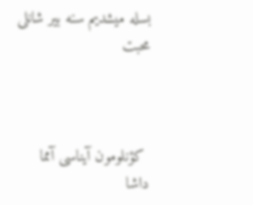بسله میشدیم سنه بیر شانلی محبت



 کؤنلومون آیناسی آمما داشا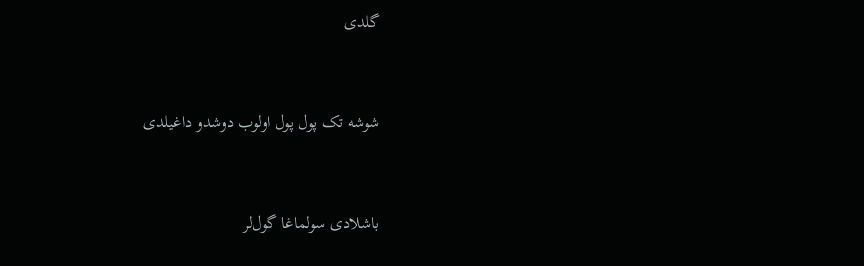گلدی



شوشه تک پول پول اولوب دوشدو داغیلدی



باشلادی سولماغا گول‌لر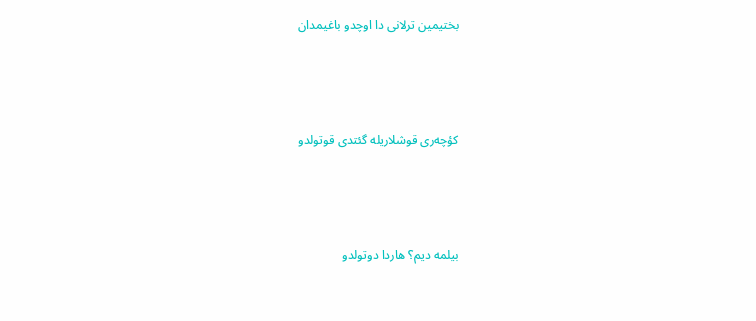بختیمین ترلانی دا اوچدو باغیمدان



کؤچه‌ری قوشلاریله گئتدی قوتولدو



بیلمه دیم؟ هاردا دوتولدو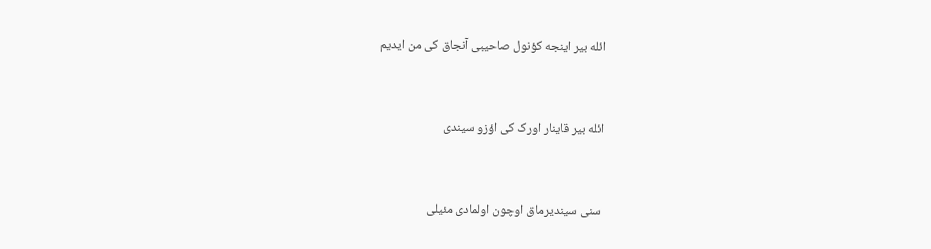ائله بیر اینجه کؤنول صاحیبی آنجاق کی من ایدیم



ائله بیر قاینار اورک کی اؤزو سیندی



 سنی سیندیرماق اوچون اولمادی مئیلی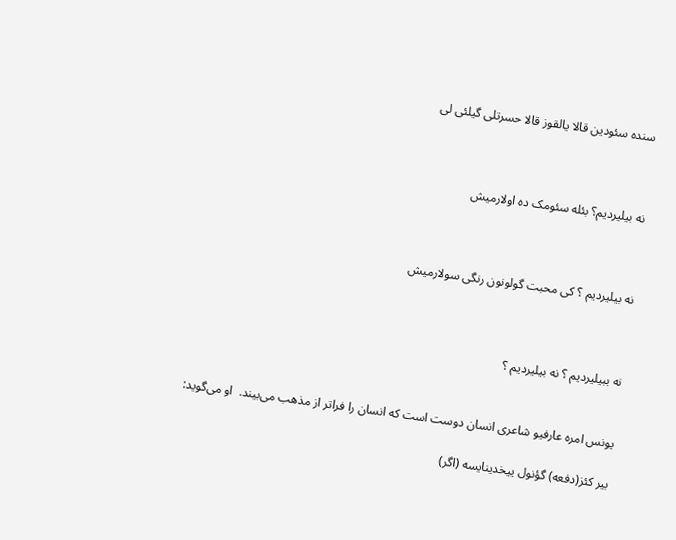سنده سئودین قالا یالقوز قالا حسرتلی گیلئی لی



نه بیلیردیم؟ بئله سئومک ده اولارمیش



نه بیلیردیم ؟ کی محبت گولونون رنگی سولارمیش



نه ببیلیردیم ؟ نه بیلیردیم ؟


یونس امره عارفیو شاعری انسان دوست است که انسان را فراتر از مذهب می‌بیند.  او می‌گوید:

بیر کئز(دفعه) گؤنول ییخدینایسه (اگر)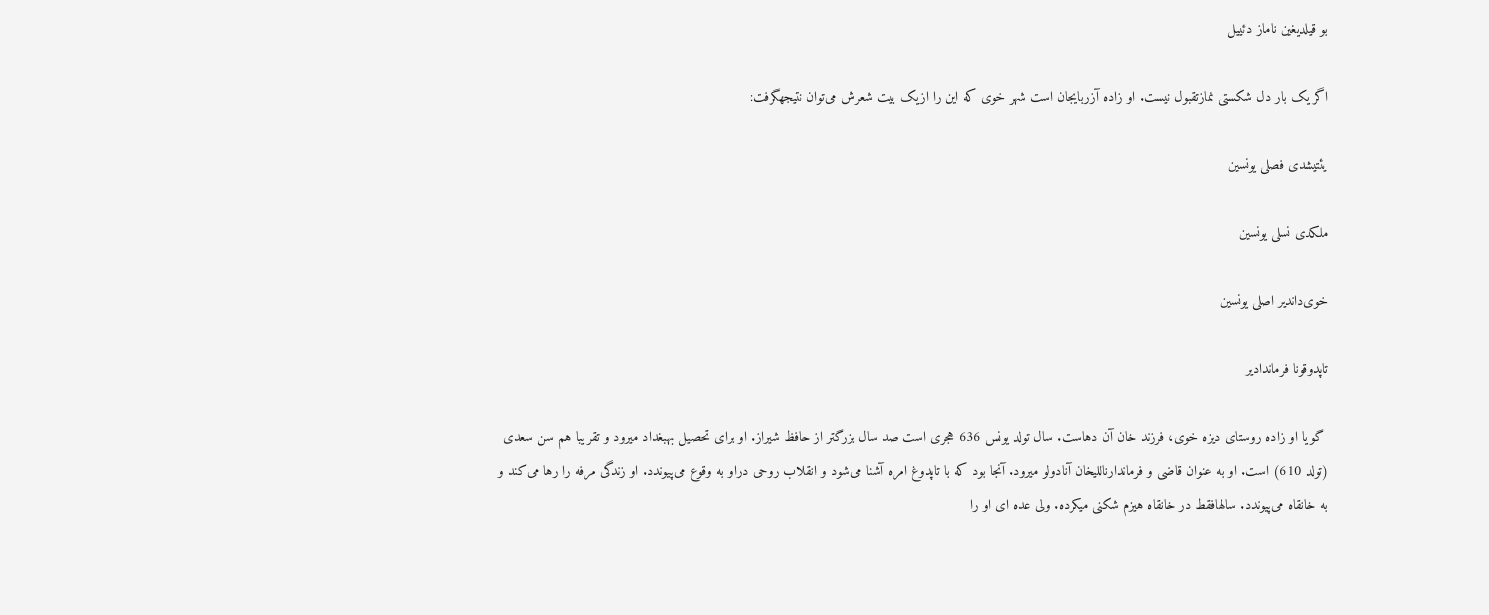بو قیلدیغین ناماز دئییل

اگر یک بار دل شکستی نمازتقبول نیست. او زاده آزربایجان است شهر خوی که این را ازیک بیت شعرش می‌توان نتیجهگرفت:

یئتیشدی فصلی یونسین

ملکدی نسلی یونسین

خوی‌داندیر اصلی یونسین

تاپدوقونا فرماندادیر

 گویا او زاده روستای دیزه خوی، فرزند خان آن دهاست. سال تولد یونس 636 هجری است صد سال بزرگتر از حافظ شیراز. او برای تحصیل بهبغداد میرود و تقریبا هم سن سعدی (تولد 610) است. او به عنوان قاضی و فرماندارناللیخان آنادولو میرود. آنجا بود که با تاپدوغ امره آشنا می‌شود و انقلاب روحی دراو به وقوع می‌پیوندد. او زندگی مرفه را رها می‌کند و به خانقاه می‌پیوندد. سالهافقط در خانقاه هیزم شکنی میکرده. ولی عده ای او را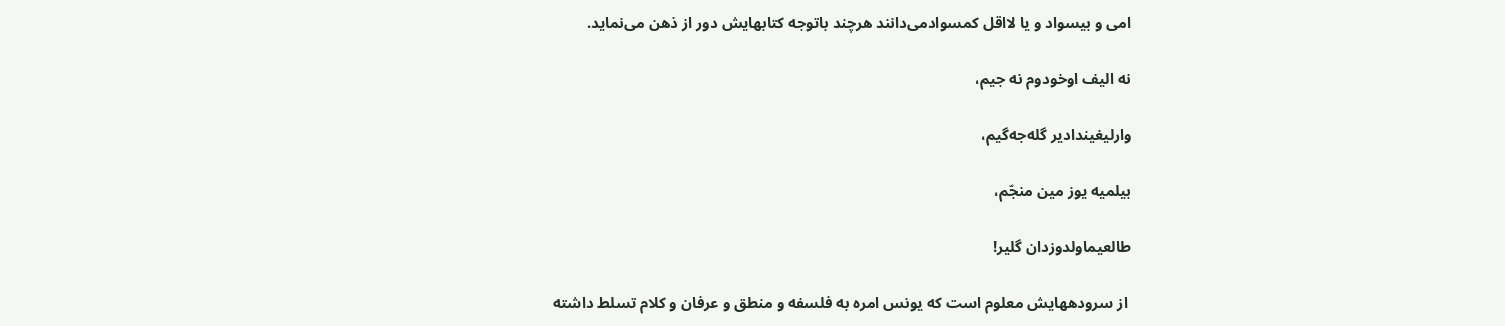امی و بیسواد و یا لااقل کمسوادمی‌دانند هرچند باتوجه کتابهایش دور از ذهن می‌نماید.

نه الیف اوخودوم نه جیم،

وارلیغیندادیر گله‌جه‌گیم،

بیلمیه یوز مین منجّم،

طالعیماولدوزدان گلیر!

 از سرودههایش معلوم است که یونس امره به فلسفه و منطق و عرفان و کلام تسلط داشته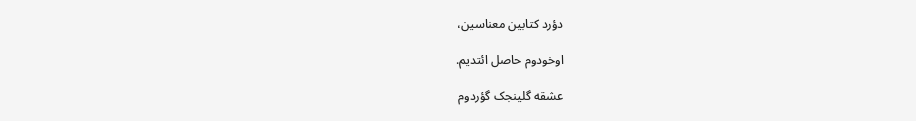دؤرد کتابین معناسین،

اوخودوم حاصل ائتدیم.

عشقه گلینجک گؤردوم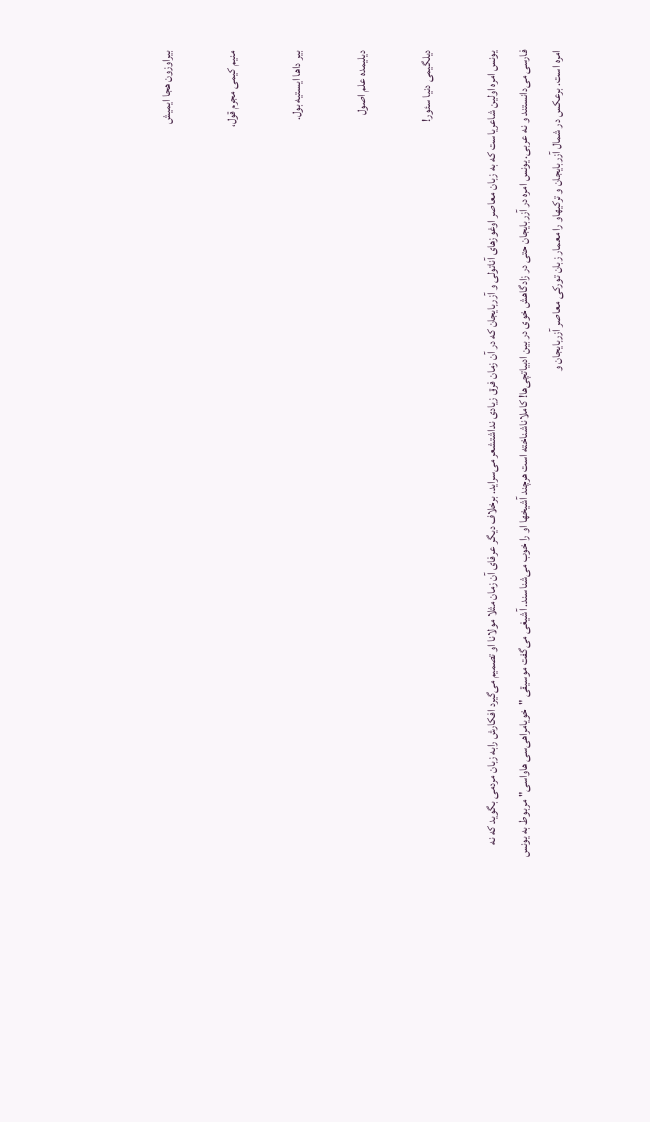بیراوزون هجا ایمیش

منیم کیمی مجرم قول،

بیر داها ایستیه بول.

دیلیمده علم اصول

دیلگیمی دنیا سئور!

یونس امره اولین شاعریاست که به زبان معاصر اوغوزهای آناتولی و آزربایجان که در آن زمان فرق زیادی نداشتشعر می‌سراید. برخلاف دیگر عرفای آن زمان مثلا مولانا او تصمیم می‌گیرد افکارش رابه زبان مردمی بگوید که نه فارسی می‌دانستند و نه عربی. یونس امره در آزربایجان حتی در زادگاهش خوی در بین ادبیاتچی‌ها! کاملاناشناخته است هرچند آشیخها او را خوب می‌شناسند. آشیغی می‌گفت موسیقی "خویامراهی‌سی هاواسی" مربوط به یونس امره است. برعکس در شمال آزربایجان و ترکیهاو را معمار زبان تورکی معاصر آزربایجان و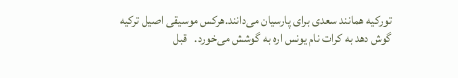تورکیه همانند سعدی برای پارسیان می‌دانند.هرکس موسیقی اصیل ترکیه گوش دهد به کرات نام یونس اره به گوشش می‌خورد.   قبل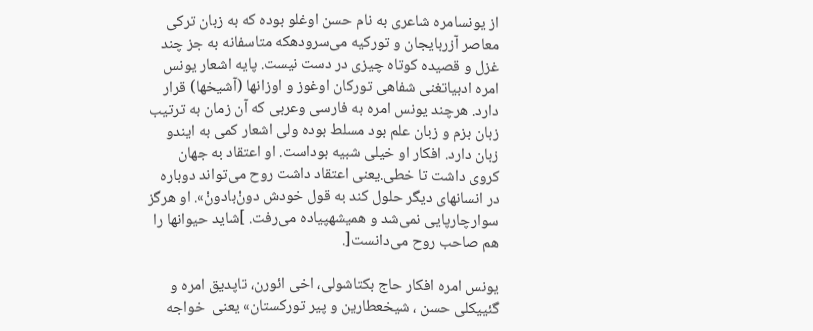از یونسامره شاعری به نام حسن اوغلو بوده که به زبان ترکی معاصر آزربایجان و تورکیه می‌سرودهکه متاسفانه به جز چند غزل و قصیده کوتاه چیزی در دست نیست. پایه اشعار یونس امره ادبیاتغنی شفاهی تورکان اوغوز و اوزانها (آشیخها) قرار دارد. هرچند یونس امره به فارسی وعربی که آن زمان به ترتیب زبان بزم و زبان علم بود مسلط بوده ولی اشعار کمی به ایندو زبان دارد. افکار او خیلی شبیه بوداست. او اعتقاد به جهان کروی داشت تا خطی.یعنی اعتقاد داشت روح می‌تواند دوباره در انسانهای دیگر حلول کند به قول خودش دونْ‌بادونْ». او هرگز سوارچارپایی نمی‌شد و همیشهپیاده می‌رفت. ]شاید حیوانها را هم صاحب روح می‌دانست[.

یونس امره افکار حاج بکتاشولی، اخی ائورن، تاپدیق امره و گئییکلی حسن ، شیخعطارین و پیر تورکستان» یعنی  خواجه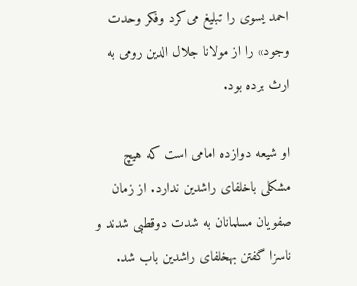احمد یسوی را تبلیغ می‌کرد وفکر وحدت وجود» را از مولانا جلال الدین رومی به ارث برده بود.

او شیعه دوازده امامی است که هیچ مشکلی باخلفای راشدین ندارد. از زمان صفویان مسلمانان به شدت دوقطبی شدند و ناسزا گفتن بهخلفای راشدین باب شد.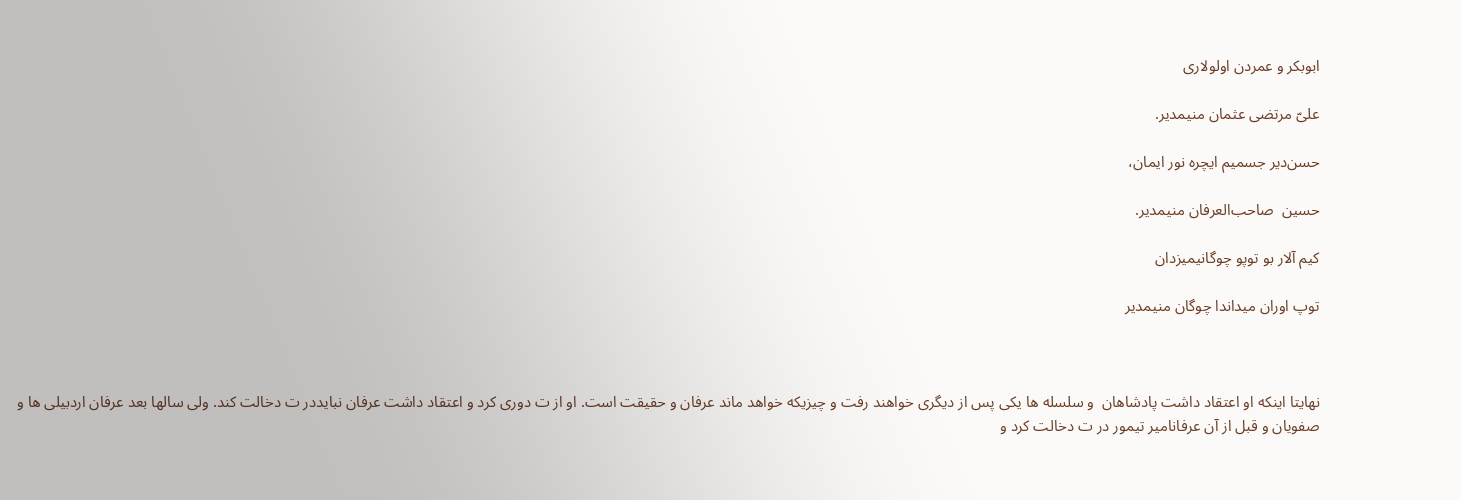ابوبکر و عمردن اولولاری

علیّ مرتضی عثمان منیمدیر.

حسن‌دیر جسمیم ایچره نور ایمان،

حسین  صاحب‌العرفان منیمدیر.

کیم آلار بو توپو چوگانیمیزدان

توپ اوران میداندا چوگان منیمدیر



نهایتا اینکه او اعتقاد داشت پادشاهان  و سلسله ها یکی پس از دیگری خواهند رفت و چیزیکه خواهد ماند عرفان و حقیقت است. او از ت دوری کرد و اعتقاد داشت عرفان نبایددر ت دخالت کند. ولی سالها بعد عرفان اردبیلی ها و صفویان و قبل از آن عرفانامیر تیمور در ت دخالت کرد و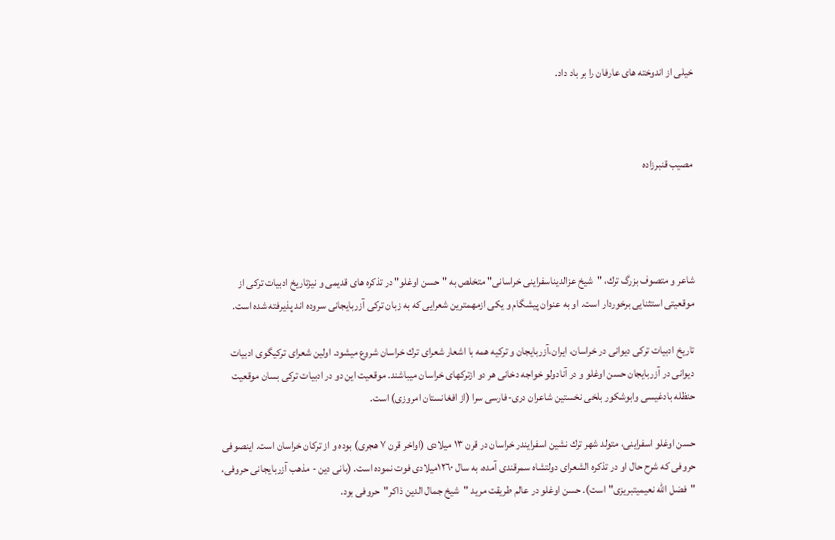خیلی از اندوخته های عارفان را بر باد داد.



مصیب قنبرزاده




شاعر و متصوف بزرگ ترك، "شیخ عزالدیناسفراینی خراسانی" متخلص به "حسن اوغلو" در تذكره های قدیمی و نیزتاریخ ادبیات تركی از موقعیتی استثنایی برخوردار است. او به عنوان پیشگام و یكی ازمهمترین شعرایی كه به زبان تركی آزربایجانی سروده اند پذیرفته شده است.

تاریخ ادبیات تركی دیوانی در خراسان، ایران،آزربایجان و تركیه همه با اشعار شعرای ترك خراسان شروع میشود. اولین شعرای تركیگوی ادبیات دیوانی در آزربایجان حسن اوغلو و در آنادولو خواجه دخانی هر دو ازتركهای خراسان میباشند. موقعیت این دو در ادبیات تركی بسان موقعیت حنظله بادغیسی وابوشكور بلخی نخستین شاعران دری-فارسی سرا (از افغانستان امروزی) است.

حسن اوغلو اسفراینی، متولد شهر ترك نشین اسفرایندر خراسان در قرن ١٣ میلادی (اواخر قرن ٧ هجری) بوده و از تركان خراسان است. اینصوفی حروفی كه شرح حال او در تذكره الشعرای دولتشاه سمرقندی آمده، به سال ١٢٦٠میلادی فوت نموده است. (بانی دین - مذهب آزربایجانی حروفی، "فضل الله نعیمیتبریزی" است). حسن اوغلو در عالم طریقت مرید "شیخ جمال الدین ذاكر"حروفی بود.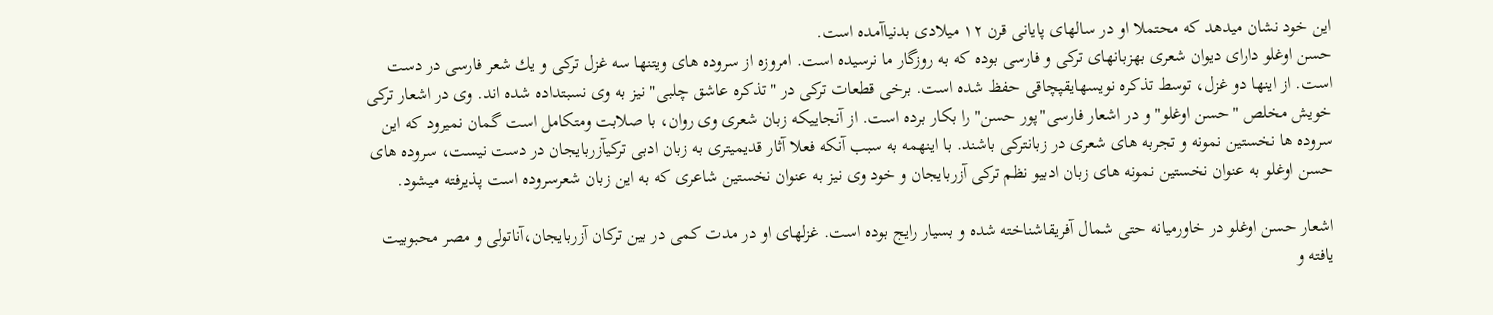این خود نشان میدهد كه محتملا او در سالهای پایانی قرن ١٢ میلادی بدنیاآمده است.
حسن اوغلو دارای دیوان شعری بهزبانهای تركی و فارسی بوده كه به روزگار ما نرسیده است. امروزه از سروده های ویتنها سه غزل تركی و یك شعر فارسی در دست است. از اینها دو غزل، توسط تذكره نویسهایقپچاقی حفظ شده است. برخی قطعات تركی در "تذكره عاشق چلبی" نیز به وی نسبتداده شده اند. وی در اشعار تركی خویش مخلص "حسن اوغلو" و در اشعار فارسی"پور حسن" را بكار برده است. از آنجاییكه زبان شعری وی روان، با صلابت ومتكامل است گمان نمیرود كه این سروده ها نخستین نمونه و تجربه های شعری در زبانتركی باشند. با اینهمه به سبب آنكه فعلا آثار قدیمیتری به زبان ادبی تركیآزربایجان در دست نیست، سروده های حسن اوغلو به عنوان نخستین نمونه های زبان ادبیو نظم تركی آزربایجان و خود وی نیز به عنوان نخستین شاعری كه به این زبان شعرسروده است پذیرفته میشود.

اشعار حسن اوغلو در خاورمیانه حتی شمال آفریقاشناخته شده و بسیار رایج بوده است. غزلهای او در مدت كمی در بین تركان آزربایجان،آناتولی و مصر محبوبیت یافته و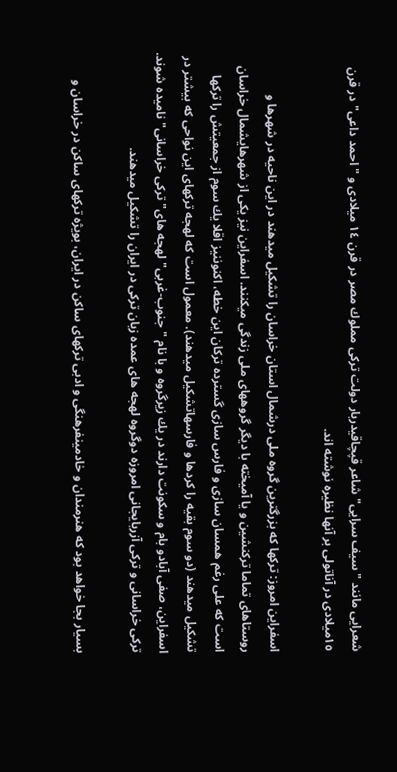شعرایی مانند "سیف سرایی" شاعر قپچاقیدربار دولت تركی مملوك مصر در قرن ١٤ میلادی و "احمد داعی" در قرن ١٥میلادی در آناتولی بر آنها نظیره نوشته اند.

اسفراین امروز: تركها كه بزرگترین گروه ملی درشمال استان خراسان را تشكیل میدهند در این ناحیه در شهرها و روستاهای تماما تركنشین و یا آمیخته با دیگر گروههای ملی زندگی میكنند. اسفراین نیز یكی از شهرهایشمال خراسان است كه علی رغم همسان سازی و فارس سازی گسترده تركان این خطه، اكنوننیز اقلا یك سوم از جمعیتش را تركها تشكیل میدهند (دو سوم بقیه را كردها و فارسهاتشكیل میدهند). معمول است كه لهجه تركهای این نواحی كه بیشتر در اسفراین، صفی آبادو بام و سكونت دارند در یك زیرگروه و با نام "جنوب-غربی" لهجه های"تركی خراسانی" نامیده شوند. تركی خراسانی و تركی آزربایجانی امروزه دوگروه لهجه های عمده زبان تركی در ایران را تشكیل میدهند.

بسیار بجا خواهد بود كه هنرمندان و خادمینفرهنگی و ادبی تركهای ساكن در ایران، بویژه تركهای ساكن در خراسان و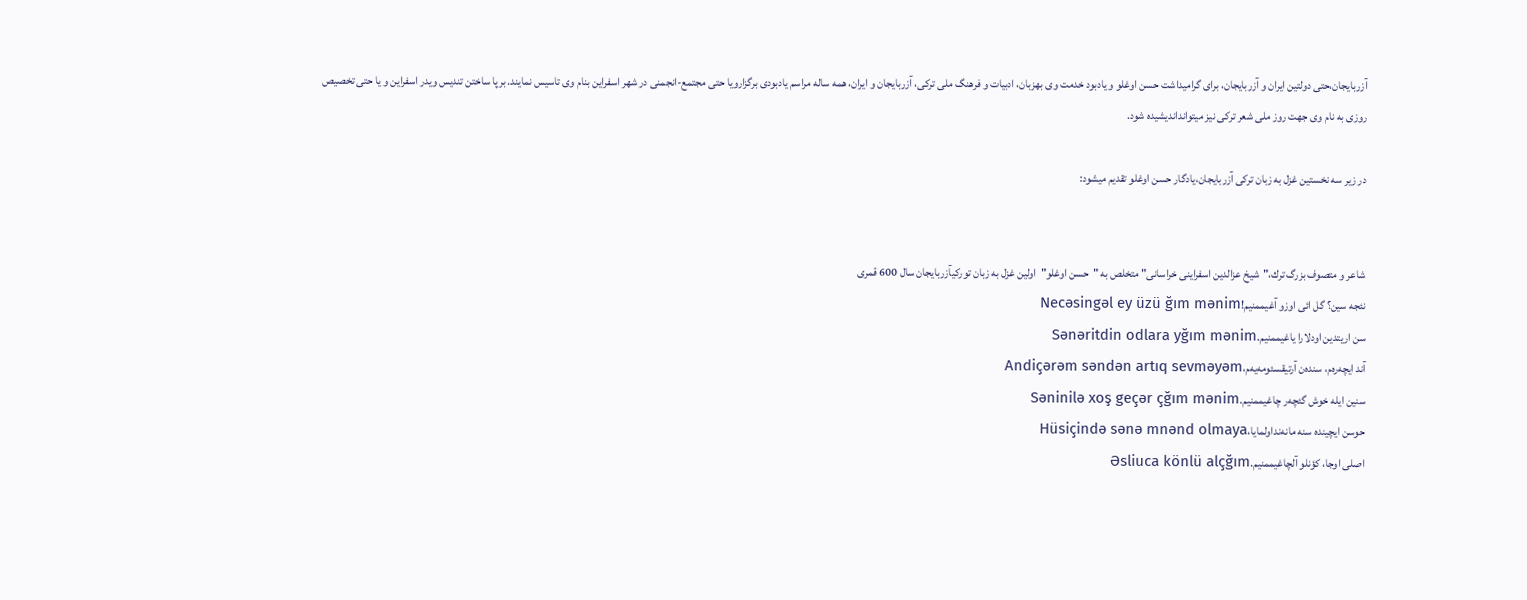آزربایجان،حتی دولتین ایران و آزربایجان، برای گرامیداشت حسن اوغلو و یادبود خدمت وی بهزبان، ادبیات و فرهنگ ملی تركی، آزربایجان و ایران، همه ساله مراسم یادبودی برگزارویا حتی مجتمع-انجمنی در شهر اسفراین بنام وی تاسیس نمایند. برپا ساختن تندیس ویدر اسفراین و یا حتی تخصیص روزی به نام وی جهت روز ملی شعر تركی نیز میتوانداندیشیده شود.

در زیر سه نخستین غزل به زبان تركی آزربایجان،یادگار حسن اوغلو تقدیم میشود:


شاعر و متصوف بزرگ ترك،"شیخ عزالدین اسفراینی خراسانی" متخلص به "حسن اوغلو"  اولین غزل به زبان تورکیآزربایجان سال 600 قمری
نئجه سین؟ گل ائی اوزو آغیممنیم!Necəsingəl ey üzü ğım mənim
سن اریتدین اودلارا یاغیممنیم.Sənəritdin odlara yğım mənim
آند ایچه‌ره‌م، سنده‌ن آرتیقسئومه‌یه‌م،Andiçərəm səndən artıq sevməyəm
سنین ایله خوش گئچه‌ر چاغیممنیم.Səninilə xoş geçər çğım mənim
حوسن ایچینده سنه مانه‌نداولمایا،Hüsiçində sənə mnənd olmaya
اصلی اوجا، كؤنلو آلچاغیممنیم.Əsliuca könlü alçğım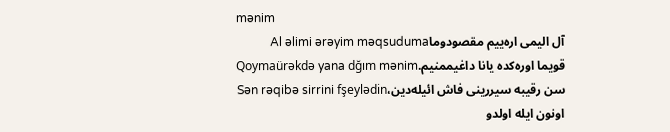mənim
آل الیمی اره‌ییم مقصودوماAl əlimi ərəyim məqsuduma
قویما اوره‌كده یانا داغیممنیم.Qoymaürəkdə yana dğım mənim
سن رقیبه سیررینی فاش ائیله‌دین،Sən rəqibə sirrini fşeylədin
اونون ایله اولدو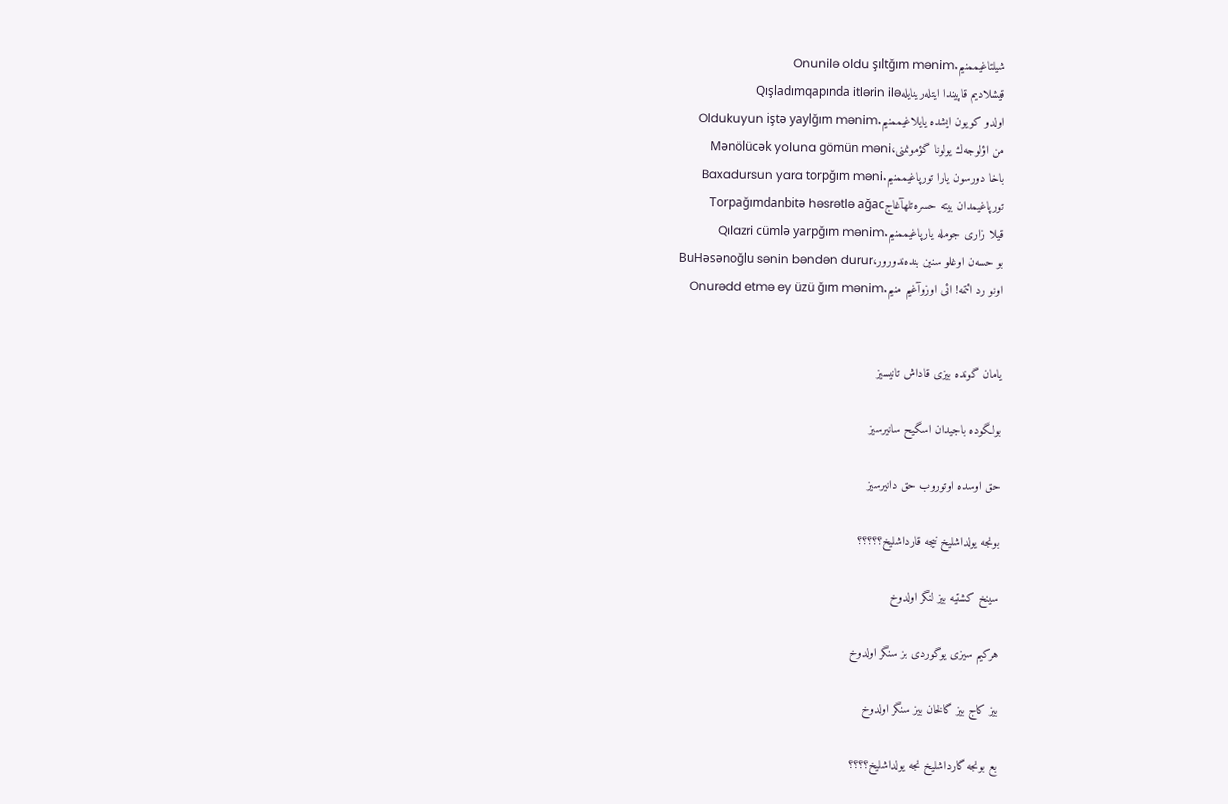شیلتاغیممنیم.Onunilə oldu şıltğım mənim
قیشلادیم قاپیندا ایتله‌رینایلهQışladımqapında itlərin ilə
اولدو كویون ایشده یایلاغیممنیم.Oldukuyun iştə yaylğım mənim
من اؤلوجه‌ك یولونا گؤمونمنی،Mənölücək yoluna gömün məni
باخا دورسون یارا تورپاغیممنیم.Baxadursun yara torpğım məni
تورپاغیمدان بیته حسره‌تلهآغاجTorpağımdanbitə həsrətlə ağac
قیلا زاری جومله یارپاغیممنیم.Qılazri cümlə yarpğım mənim
بو حسه‌ن اوغلو سنین بنده‌ندورور،BuHəsənoğlu sənin bəndən durur
اونو رد ائتمه! ائی اوزوآغیم منیم.Onurədd etmə ey üzü ğım mənim


یامان گونده بیزی قاداش تانیسیز

بولگوده باجیدان اسگیح سانیرسیز

حق اوسده اوتوروب حق دانیرسیز

بونجه یولداشلیخ نیجه قارداشلیخ؟؟؟؟؟

سینخ كشتیه بیز لنگر اولدوخ

هركیم سیزی یوگوردی بز سنگر اولدوخ

بیز كاج بیز گالخان بیز سنگر اولدوخ

بع بونجه گارداشلیخ نجه یولداشلیخ؟؟؟؟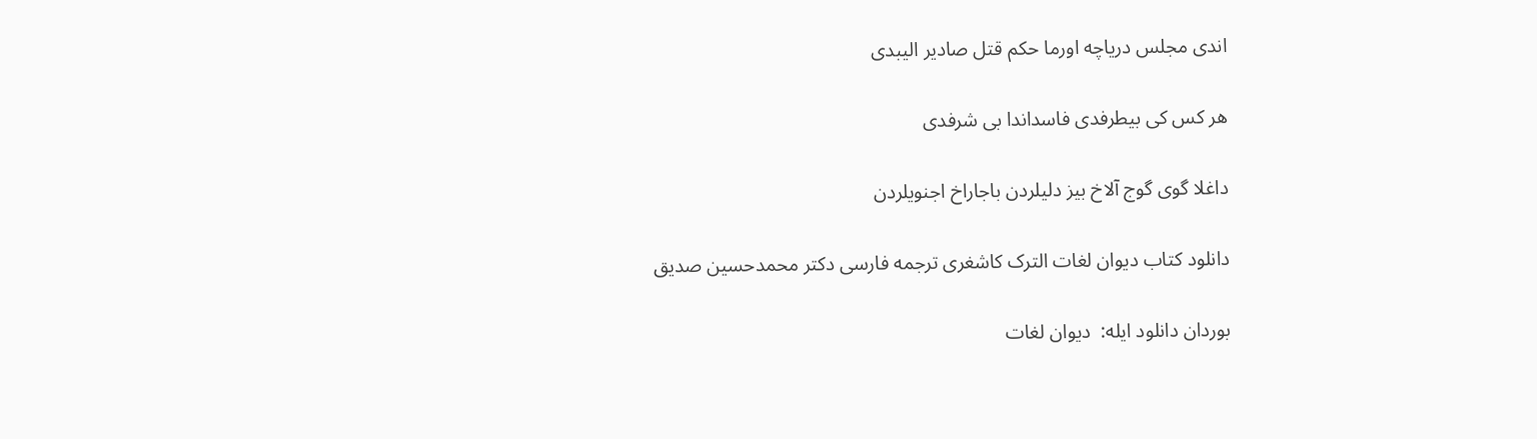اندی مجلس دریاچه اورما حكم قتل صادیر الیبدی

هر كس كی بیطرفدی فاسداندا بی شرفدی

داغلا گوی گوج آلاخ بیز دلیلردن باجاراخ اجنویلردن

دانلود کتاب دیوان لغات الترک کاشغری ترجمه فارسی دکتر محمدحسین صدیق

بوردان دانلود ایله:  دیوان لغات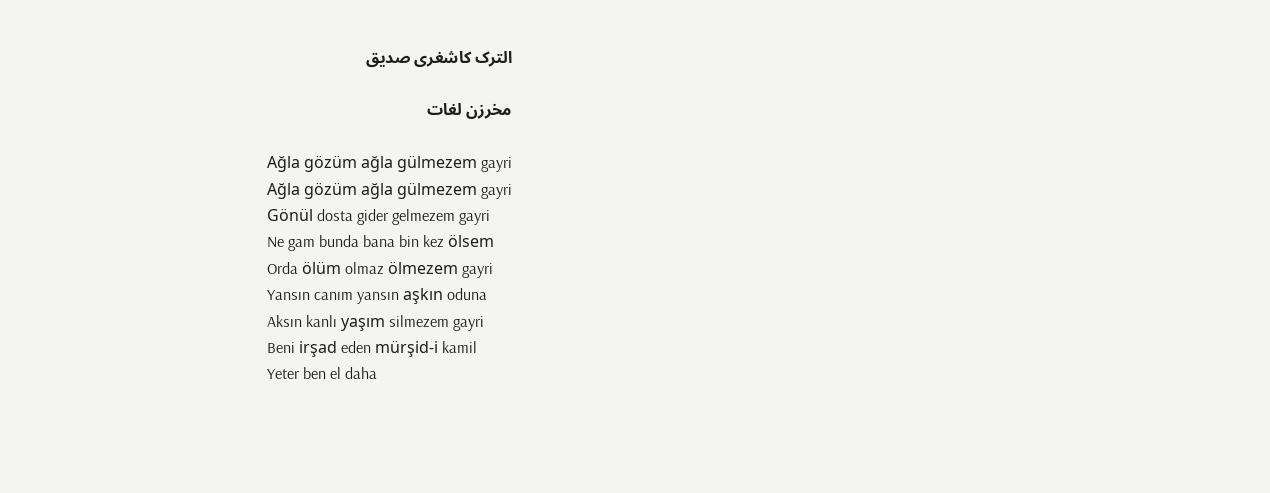الترک کاشغری صدیق

مخرزن لغات

Ağla gözüm ağla gülmezem gayri
Ağla gözüm ağla gülmezem gayri
Gönül dosta gider gelmezem gayri
Ne gam bunda bana bin kez ölsem
Orda ölüm olmaz ölmezem gayri
Yansın canım yansın aşkın oduna
Aksın kanlı yaşım silmezem gayri
Beni irşad eden mürşid-i kamil
Yeter ben el daha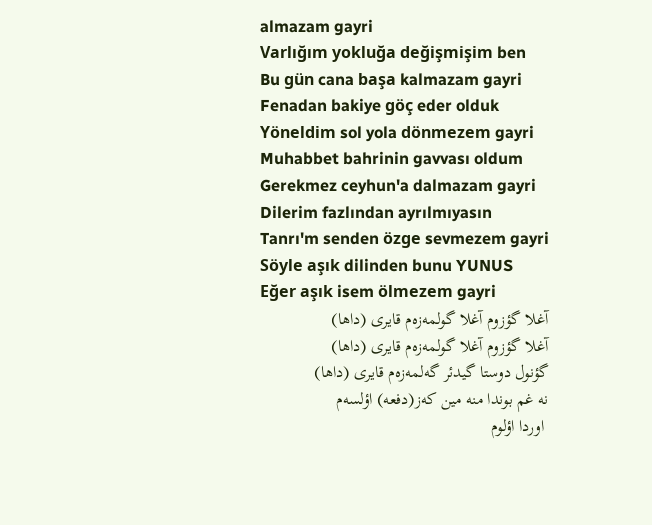almazam gayri
Varlığım yokluğa değişmişim ben
Bu gün cana başa kalmazam gayri
Fenadan bakiye göç eder olduk
Yöneldim sol yola dönmezem gayri
Muhabbet bahrinin gavvası oldum
Gerekmez ceyhun'a dalmazam gayri
Dilerim fazlından ayrılmıyasın
Tanrı'm senden özge sevmezem gayri
Söyle aşık dilinden bunu YUNUS
Eğer aşık isem ölmezem gayri
آغلا گؤزوم آغلا گولمه‌زه‌م قایری (داها)
آغلا گؤزوم آغلا گولمه‌زه‌م قایری (داها)
گؤنول دوستا گیدئر گه‌لمه‌زه‌م قایری (داها)
نه غم بوندا منه مین که‌ز(دفعه) اؤلسه‌م
 اوردا اؤلوم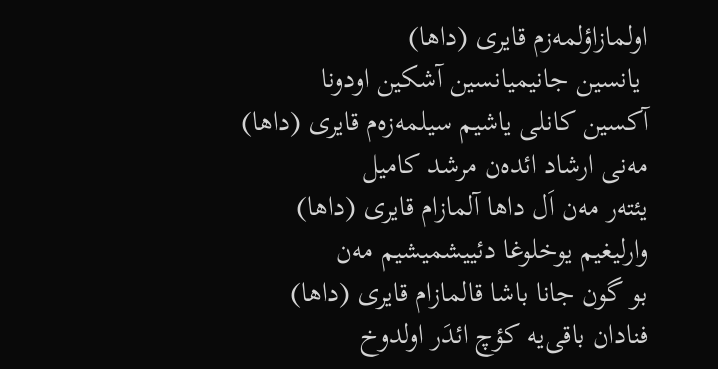اولمازاؤلمه‌ز‌م قایری (داها)
 یانسین جانیمیانسین آشکین اودونا
آکسین کانلی یاشیم سیلمه‌زه‌م قایری (داها)
مه‌نی ارشاد ائد‌ه‌ن مرشد کامیل
یئته‌ر مه‌ن اَل داها آلمازام قایری (داها)
وارلیغیم یوخلوغا دئییشمیشیم مه‌ن
بو گون جانا باشا قالمازام قایری (داها)
فنادان باقی‌یه کؤچ ائدَر اولدوخ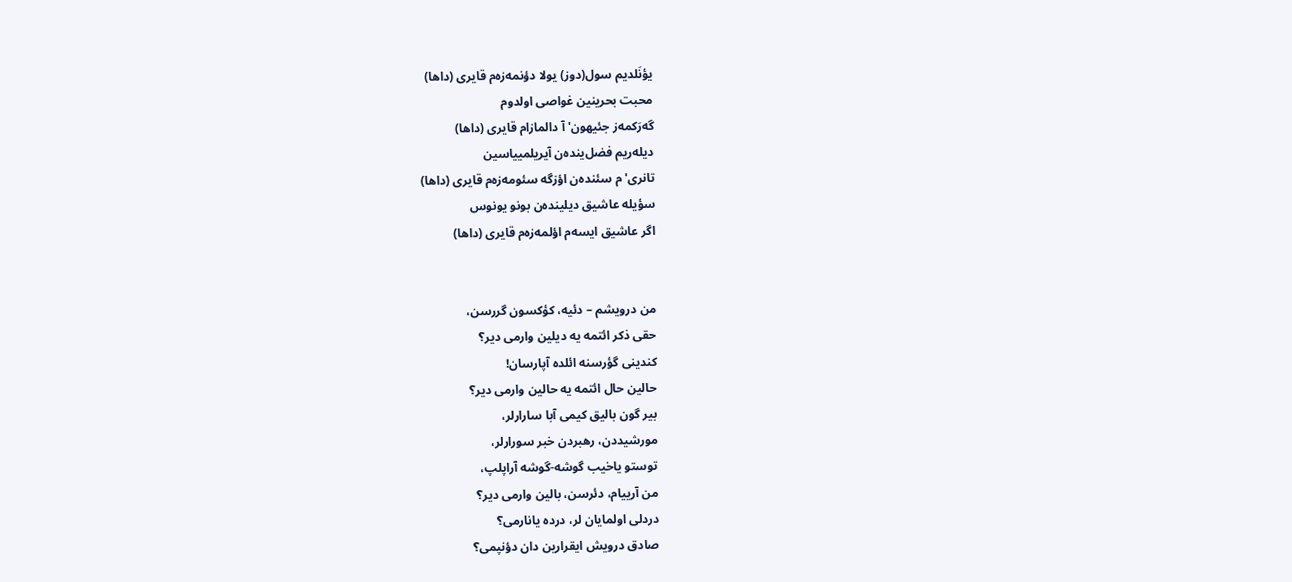یؤنَلدیم سول(دوز) یولا دؤنمه‌زه‌م قایری (داها)
محبت بحرینین غواصی اولدوم
گه‌رَکمه‌ز جئیهون'آ دالمازام قایری (داها)
دیله‌ریم فضل‌ینده‌ن آیریلمییاسین
تانری'م سئنده‌ن اؤزگه سئومه‌زه‌م قایری (داها)
سؤیله عاشیق دیلینده‌ن بونو یونوس
اگر عاشیق ایسه‌م اؤلمه‌زه‌م قایری (داها)


من درویشم – دئیه، کؤکسون گررسن،
حقی ذکر ائتمه یه دیلین وارمی دیر؟
کندینی گؤرسنه ائلده آپارسان!
حالین حال ائتمه یه حالین وارمی دیر؟
بیر گون بالیق کیمی آبا سارارلر،
مورشیددن، رهبردن خبر سورارلر،
توستو یاخیب گوشه-گوشه آراپلپ،
من آرییام، دئرسن، بالین وارمی دیر؟
دردلی اولمایان لر، درده یانارمی؟
صادق درویش ایقرارین دان دؤنپمی؟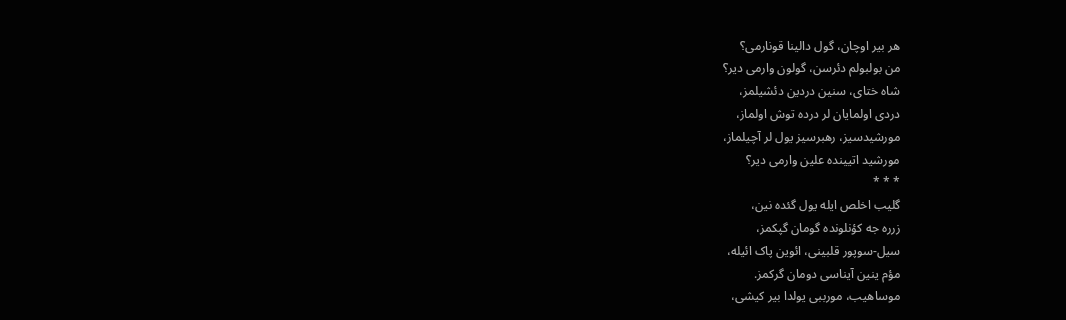هر بیر اوچان، گول دالینا قونارمی؟
من بولبولم دئرسن، گولون وارمی دیر؟
شاه ختای، سنین دردین دئشیلمز،
دردی اولمایان لر درده توش اولماز،
مورشیدسیز، رهبرسیز یول لر آچیلماز،
مورشید اتیینده علین وارمی دیر؟
* * *
گلیب اخلص ایله یول گئده نین،
زرره جه کؤنلونده گومان گپکمز،
سیل-سوپور قلبینی، ائوین پاک ائیله،
مؤم ینین آیناسی دومان گرکمز.
موساهیب، مورببی یولدا بیر کیشی،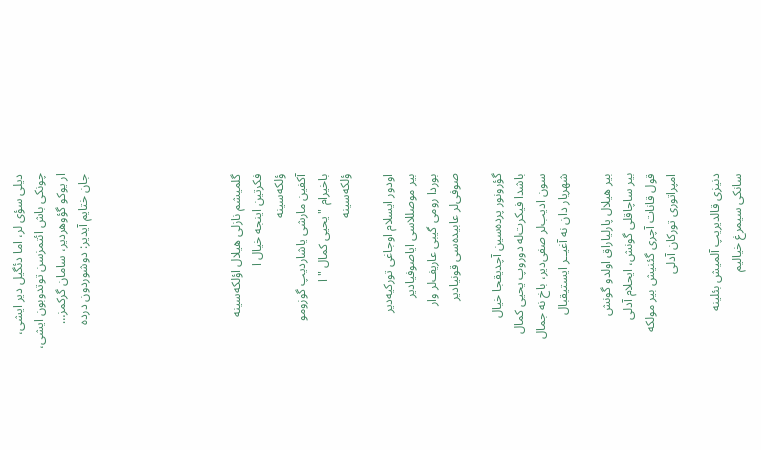دیلی سؤی لر، اما دئگیل دیر ایشی،
چونکی باش ائتمزسن توتدوبون ایشی،
ار یوکو گؤوهردیر، سامان گرکمز…
جان ختایم آیدیر: دوشوردون درده






گلمیشم نازلی هیلال اؤلکه‌سینه
فکرتین اینجه خیال ا
ؤلکه‌سینه
آکفین مارشی یاشاردیپ گوزومو
باخیرام "یحیی کمال " ا
ؤلکه‌سینه

اودور ایسلام اوجاغی تورکیه‌دیر
بیر موصللاسی ایاصوفیادیر
بوردا رومی گیبی عاریف‌لر وار
صوفی‌لر عابیده‌سی قونیادیر

گؤرونور پرده‌سین آچدیقجا خیال
باشدا فیکرت‌له دوروپ یحیی کمال
سون ادیب‌لر صفی‌دیر، باخ نه جمال
شهریار دان نه آغیــر ایستیقبال

بیر هیلال پارلیاراق اولدو گونش
بیر ساچاقلی گونش، ایحلام آدلی
قول قانات آچری گئنیش بیر مولکه
امپراتوری تورکان آدلی

دنیزی قالدیریپ آلمیش بئلینه
سانکی سیمرغ خیالیم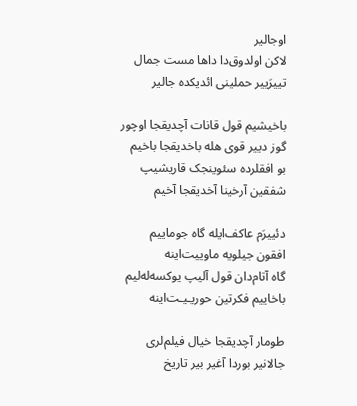اوجالیر
لاکن اولدوق‌دا داها مست جمال
تییرَییر حملینی ائدیکده جالیر

باخیشیم قول قانات آچدیقجا اوچور
گوز دییر قوی هله باخدیقجا باخیم
بو افقلرده سئوینجک قاریشیپ
شفقین آرخینا آخدیقجا آخیم

دئییرَم عاکف‌ایله گاه جوماییم
افقون جیلویه ماوییت‌اینه
گاه آتام‌دان قول آلیپ یوکسه‌له‌لیم
باخاییم فکرتین حوریـیـت‌اینه

طومار آچدیقجا خیال فیلم‌لری
جالانیر بوردا آغیر بیر تاریخ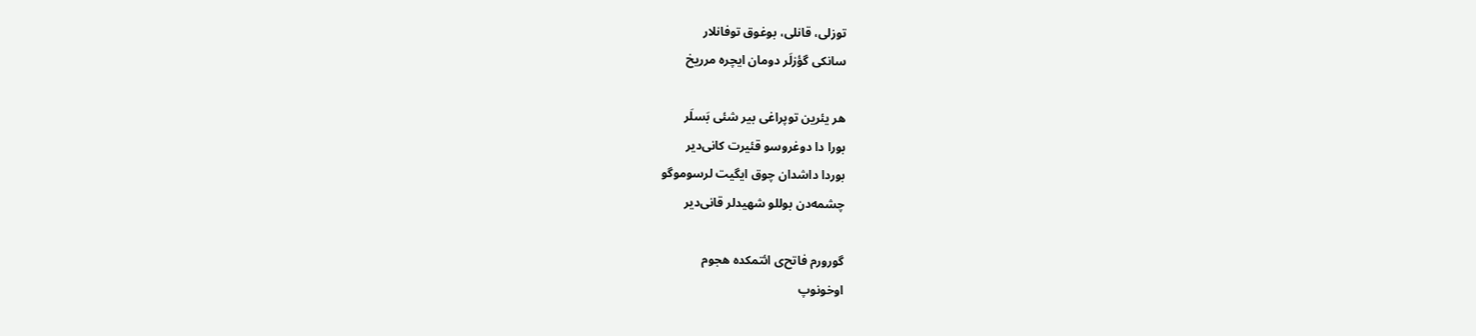توزلی، قانلی، بوغوق توفانلار
سانکی گؤزلَر دومان ایچره مرریخ

هر یئرین توپراغی بیر شئی بَسلَر
بورا دا دوغروسو قئیرت کانی‌دیر
بوردا داشدان چوق ایگیت لرسوموگو
چشمه‌دن بوللو شهیدلر قانی‌دیر

گورورم فاتح‌ی ائتمکده هجوم
اوخونوپ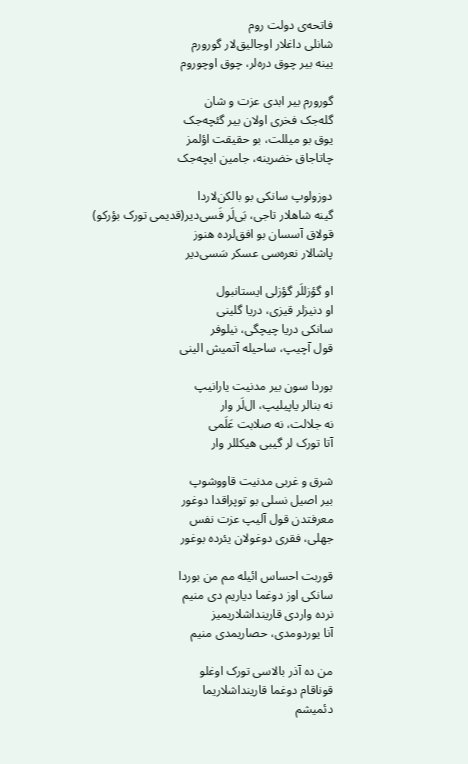فاتحه‌ی دولت روم
شانلی داغلار اوجالیق‌لار گورورم
یینه بیر چوق دره‌لر، چوق اوچوروم

گورورم بیر ابدی عزت و شان
گله‌جک فخری اولان بیر گئچه‌جک
یوق بو میللت، بو حقیقت اؤلمز
چاتاجاق خضرینه، جامین ایچه‌جک

دوزولوپ سانکی بو بالکن‌لاردا
گینه شاهلار تاجی، بَی‌لَر فَسی‌دیر(قدیمی تورک بؤرکو)
قولاق آسسان بو افق‌لرده هنوز
پاشالار نعره‌سی عسکر سَسی‌دیر

او گؤزللَر گؤزلی ایستانبول
او دنیزلر قیزی، دریا گلینی
سانکی دریا چیچگی، نیلوفر
قول آچیپ، ساحیله آتمیش الینی

بوردا سون بیر مدنیت یارانیپ
نه بنالر یاپیلیپ، ال‌لَر وار
نه جلالت، نه صلابت عَلَمی
آتا تورک لر گیبی هیکللر وار

شرق و غربی مدنیت قاووشوپ
بیر اصیل نسلی بو توپراقدا دوغور
معرفتدن قول آلیپ عزت نفس
جهلی، فقری دوغولان یئرده بوغور

قوربت احساس ائیله مم من بوردا
سانکی اوز دوغما دیاریم دی منیم
نرده واردی قارینداشلاریمیز
آنا یوردومدی، حصاریمدی منیم

من ده آذر بالاسی تورک اوغلو
قوناقام دوغما قارینداشلاریما
دئمیشم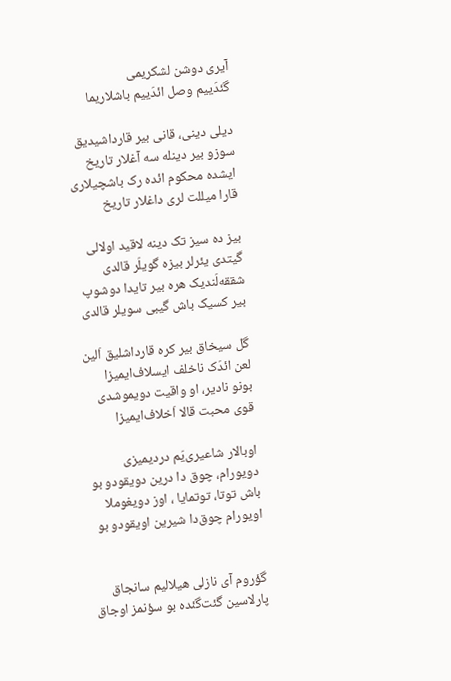آیری دوشن لشکریمی
گئدَییم وصل ائدَییم باشلاریما

دیلی دینی، قانی بیر قارداشیدیق
سوزو بیر دینله سه آغلار تاریخ
ایشده محکوم ائده رک باشچیلاری
قارا میللت لری داغلار تاریخ

بیز ده سیز تک دینه لاقید اولالی
گیتدی یئرلر بیزه گویلَر قالدی
شققه‌لَندیک هره بیر تایدا دوشوپ
بیر کسیک باش گیبی سویلر قالدی

گل سیخاق بیر کره قارداشلیق اَلین
لعن ائدَک ناخلف ایسلاف‌ایمیزا
بونو نادیر، او واقیت دویموشدی
قوی محبت قالا اَخلاف‌ایمیزا

اوبالار شاعیری‌یَم دردیمیزی
دویورام، چوق دا درین دویقودو بو
باش توتا، توتمایا ، اوز دویغوملا
اویورام چوق‌دا شیرین اویقودو بو


گؤروم آی نازلی هیلالیم سانجاق
پارلاسین گئت‌گئده بو سؤنمز اوجاق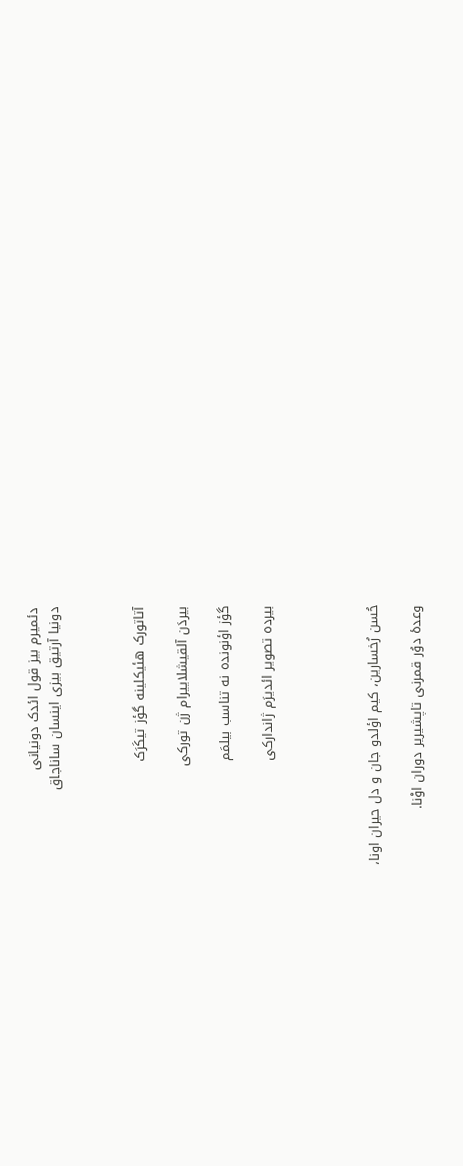دئمیرم بیز قول ائدک دونیانی
دونیا آرتیق بیزی اینسان ساناجاق



آتاتورک هئیکلینه گؤز تیکَرَک

بیردَن آلقیشلاییرام ژن تورکی

گؤز اؤنونده نه تناسب بیلمَم

بیرده تصویر ائدیرَم ژاندارکی




حُسن رُخسارین، کیم اؤلدو جان و دل حیران اونا،

وعدهٔ دوُر قمرنى تاپشیریر دوران اوْنا.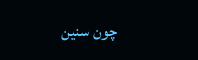چون سنین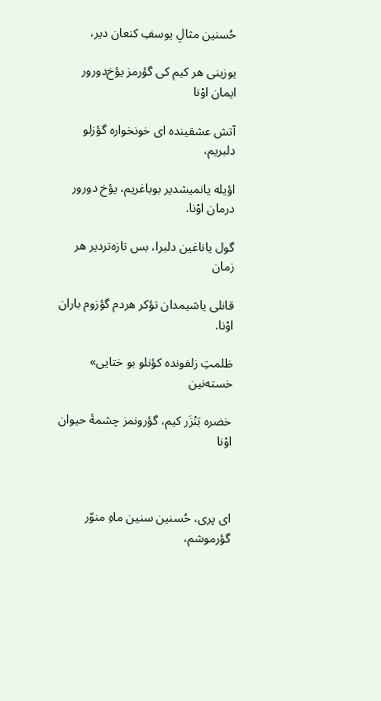حُسنین مثالِ یوسفِ کنعان دیر،

یوزینى هر کیم کى گؤرمز یؤخ‌دورور ایمان اوْنا

آتش عشقینده اى خونخواره گؤزلو دلبریم،

اؤیله یانمیشدیر بوباغریم، یؤخ دورور درمان اوْنا.

گول یاناغین دلبرا، بس تازه‌تردیر هر زمان

قانلى یاشیمدان تؤکر هردم گؤزوم باران اوْنا.

ظلمتِ زلفونده کؤنلو بو ختایی» خسته‌نین

خضره بَنْزَر کیم، گؤرونمز چشمهٔ حیوان اوْنا



اى پرى، حُسنین سنین ماهِ منوّر گؤرموشم،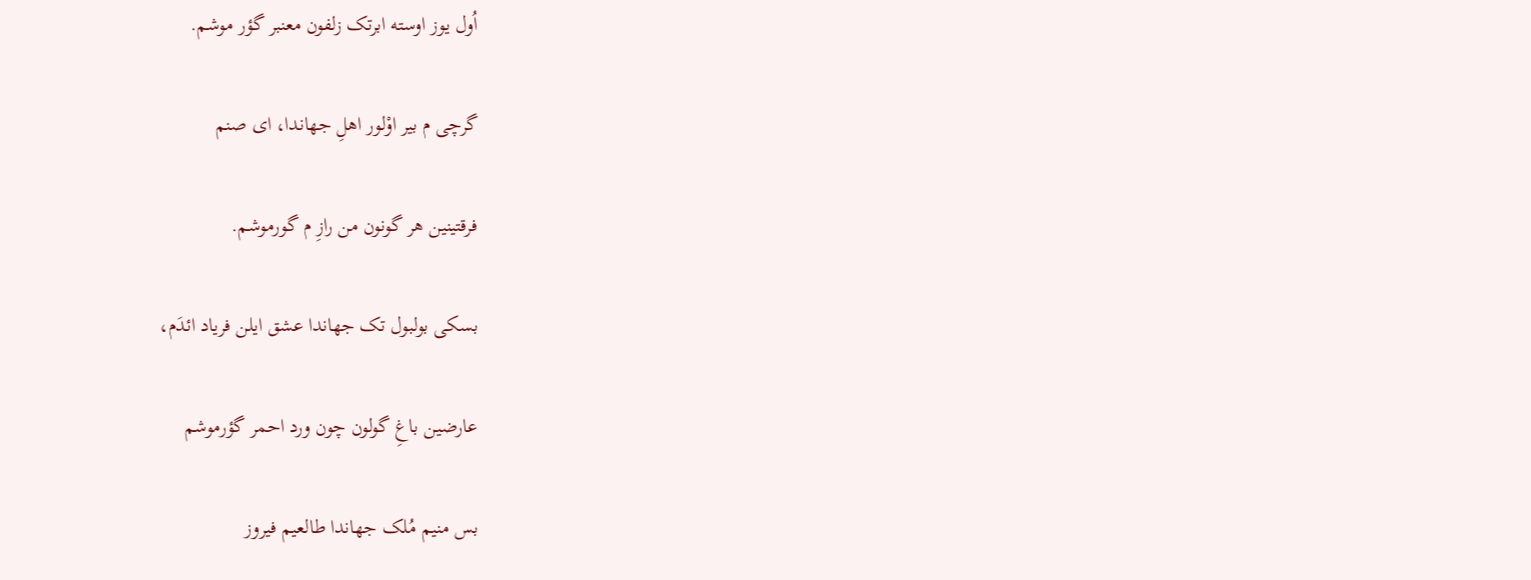اُول یوز اوسته ابرتک زلفون معنبر گؤر موشم.

گرچى م بیر اوْلور اهلِ جهاندا، اى صنم

فرقتینین هر گونون من رازِ م گورموشم.

بسکى بولبول تک جهاندا عشق ایلن فریاد ائدَ‌م،

عارضین باغِ گولون چون ورد احمر گؤرموشم

بس منیم مُلک جهاندا طالعیم فیروز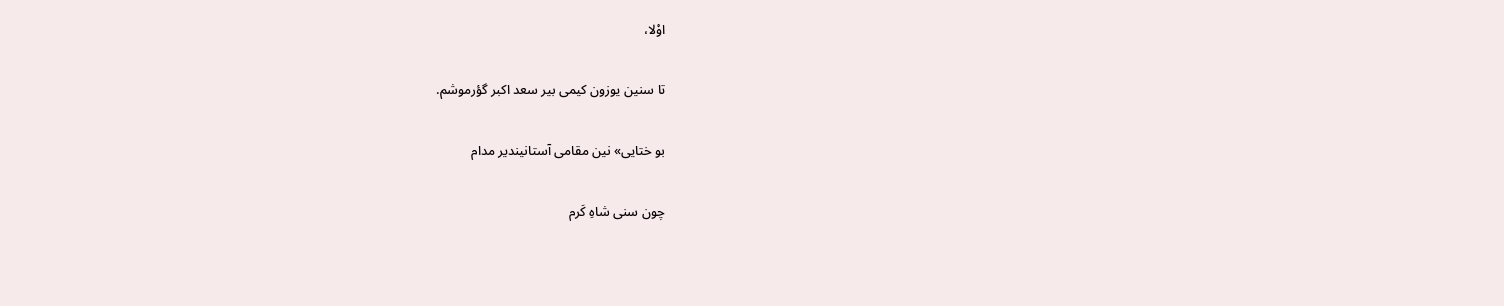اوْ‌‌‌لا،

تا سنین یوزون کیمى بیر سعد اکبر گؤرموشم.

بو ختایی» نین مقامى آستانیندیر مدام

چون سنى شاهِ کَرم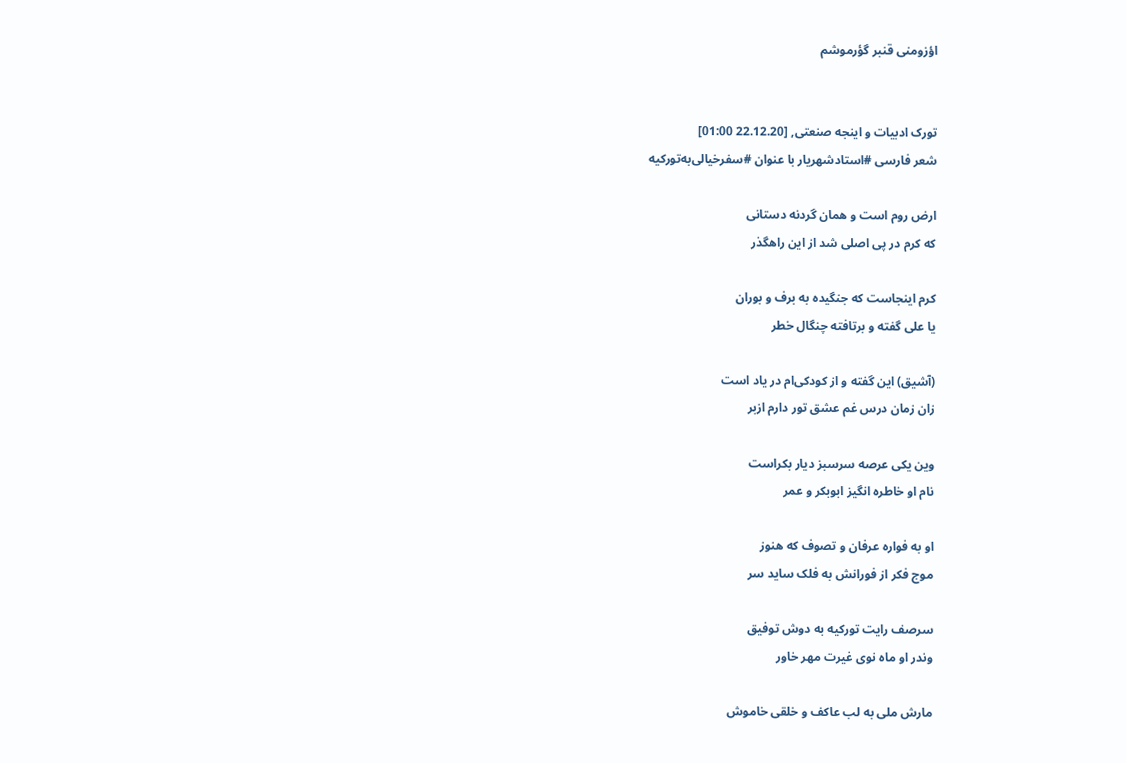اؤزومنى قنبر گؤرموشم


تورک ادبیات و اینجه صنعتی, [22.12.20 01:00]
شعر فارسی #استادشهریار با عنوان #سفرخیالی‌به‌تورکیه

ارض روم است و همان گردنه دستانی
که کرم در پی اصلی شد از این راهگذر

کرم اینجاست که جنگیده به برف و بوران
یا علی گفته و برتافته چنگال خطر

(آشیق) این گفته و از کودکی‌ام در یاد است
زان زمان درس غم عشق تور دارم ازبر

وین یکی عرصه سرسبز دیار بکراست
نام او خاطره انگیز ابوبکر و عمر

او به فواره عرفان و تصوف که هنوز
موج فکر از فورانش به فلک ساید سر

سرصف رایت تورکیه به دوش توفیق
وندر او ماه نوی غیرت مهر خاور

مارش ملی به لب عاکف و خلقی خاموش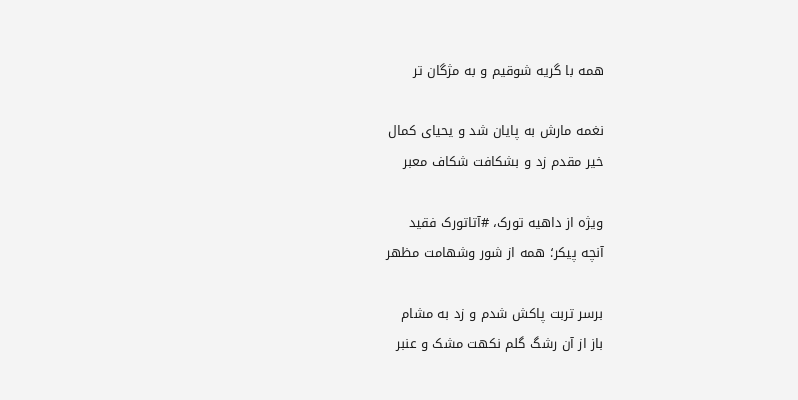همه با گریه شوقیم و به مژگان تر

نغمه مارش به پایان شد و یحیای کمال
خیر مقدم زد و بشکافت شکاف معبر

ویژه از داهیه تورک، ‌#آتاتورک فقید
آنچه پیکر؛ همه از شور وشهامت مظهر

برسر تربت پاکش شدم و زد به مشام
باز از آن رشگ گلم نکهت مشک و عنبر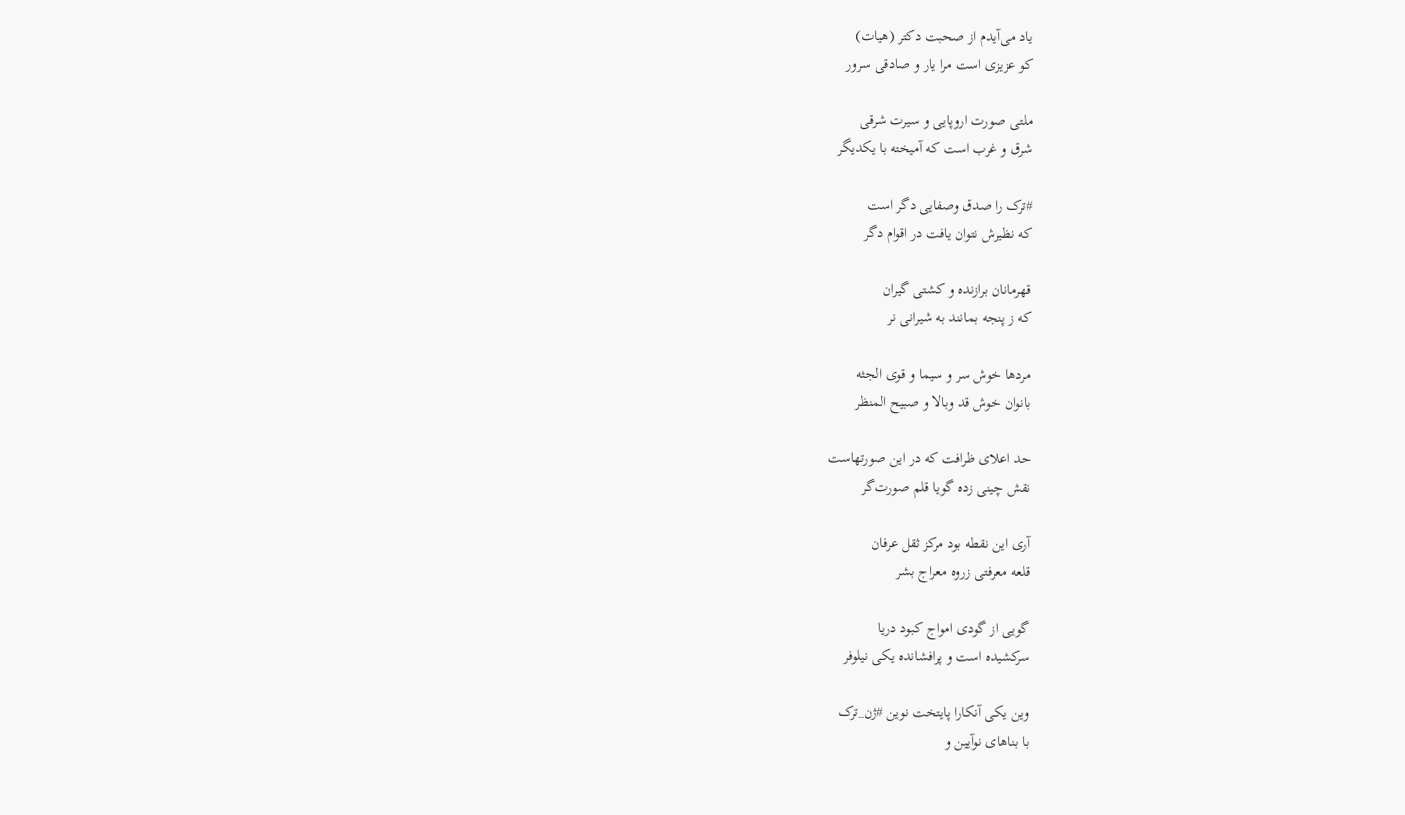یاد می‌آیدم از صحبت دکتر (هیات)
کو عزیزی است مرا یار و صادقی سرور

ملتی صورت اروپایی و سیرت شرقی
شرق و غرب است که آمیخته با یکدیگر

#ترک را صدق وصفایی دگر است
که نظیرش نتوان یافت در اقوام دگر

قهرمانان برازنده و کشتی گیران
که ز پنجه بمانند به شیرانی نر

مردها خوش سر و سیما و قوی الجثه
بانوان خوش قد وبالا و صبیح المنظر

حد اعلای ظرافت که در این صورتهاست
نقش چینی زده گویا قلم صورت‌گر

آری این نقطه بود مرکز ثقل عرفان
قلعه معرفتی زروه معراج بشر

گویی از گودی امواج کبود دریا
سرکشیده است و پرافشانده یکی نیلوفر

وین یکی آنکارا پایتخت نوین #ژن_ترک
با بناهای نوآیین و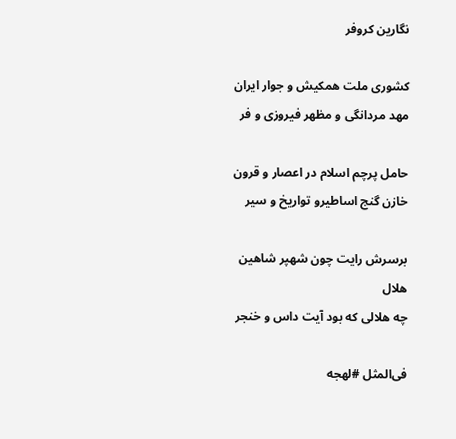نگارین کروفر

کشوری ملت همکیش و جوار ایران
مهد مردانگی و مظهر فیروزی و فر

حامل پرچم اسلام در اعصار و قرون
خازن گنج اساطیرو تواریخ و سیر

برسرش رایت چون شهپر شاهین هلال
چه هلالی که بود آیت داس و خنجر

فی‌المثل #لهجه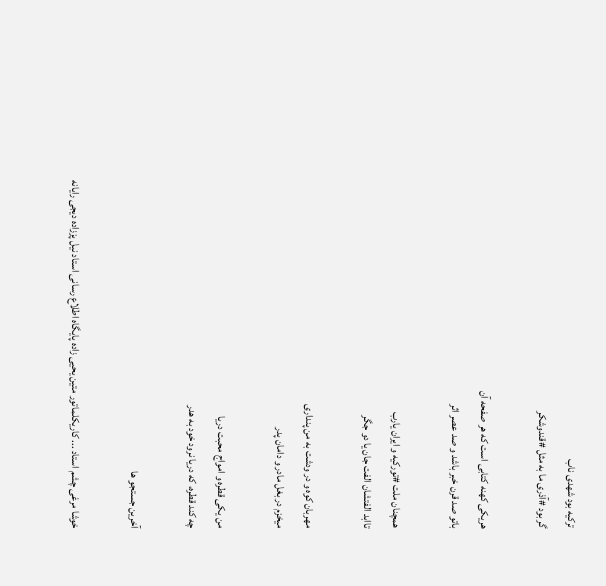ترکیه بود شهدی ناب
گر بود #آذری ما به مثل #قندوشکر

هریکی کهنه کتابی است که هر صفحه آن
باتو صد قرن خبر باشد و صد عصر اثر

همچنان ملت #تورکیه و ایران یارب
تاابد الفتشان الفت جان یا دو جگر

مهربان کوه و در ودشت به من پنداری
میخزم در بغل مادر و دامان پدر

من یکی قطره و امواج محبت دریا
چه کند قطره، که دریا نرود خود به هدر

آخرین جستجو ها

خوشا مرغی چشم استاد ... کاریکلماتور متین یحیی زاده پایگاه اطلاع رسانی استاد نیل پززاده دیجی رایانه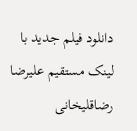دانلود فیلم جدید با لینک مستقیم علیرضا رضاقلیخانی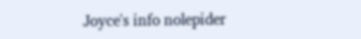Joyce's info nolepider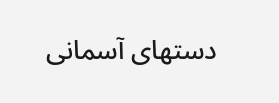دستهای آسمانی